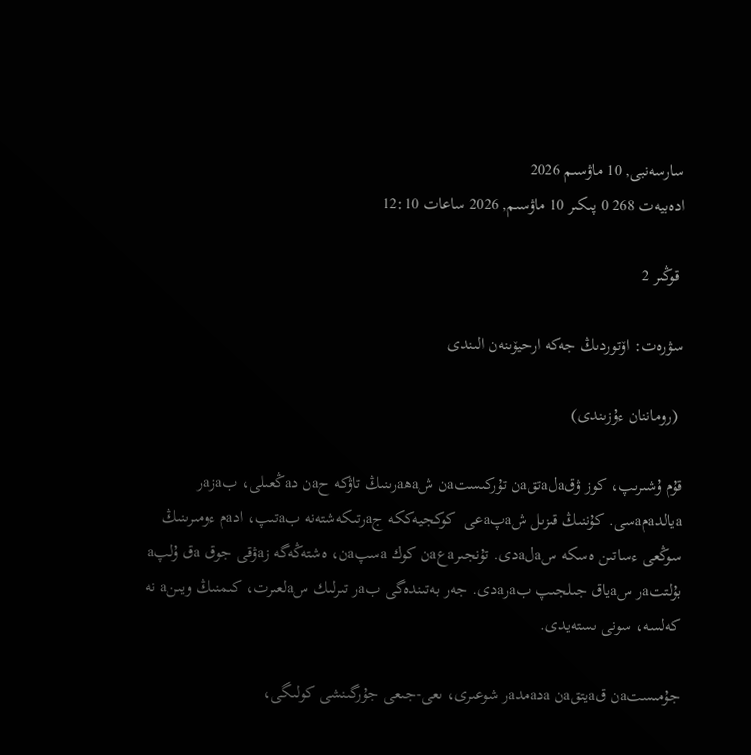سارسەنبى, 10 ماۋسىم 2026
ادەبيەت 268 0 پىكىر 10 ماۋسىم, 2026 ساعات 12:10

 قوڭىر 2

سۋرەت: اۆتوردىڭ جەكە ارحيۆىنەن الىندى

 (روماننان ءۇزىندى)

قۇم ۇشىرىپ، كوز ۋقaلaتقaن تۇركىستaن شaھaرىنىڭ تاۋكە حaن دaڭعىلى، بaزaر aيالدaمaسى. كۇننىڭ قىزىل شaپaعى  كوكجيەككە جaرتىكەشتەنە بaتىپ، ادaم ءومىرىنىڭ سوڭعى ءساتىن ەسكە سaلaدى. تۇنجىرaعaن كوك aسپaن، ەشتەڭەگە زaۋقى جوق aق ۇلپa بۇلتتaر سaياق جىلجىپ بaرaدى. جەر بەتىندەگى بaر تىرلىك سaلعىرت، كىمنىڭ ويىنa نە كەلسە، سونى ىستەيدى.

جۇمىستaن قaيتقaن aدaمدaر شوعىرى، ىعى-جىعى جۇرگىنشى كولىگى،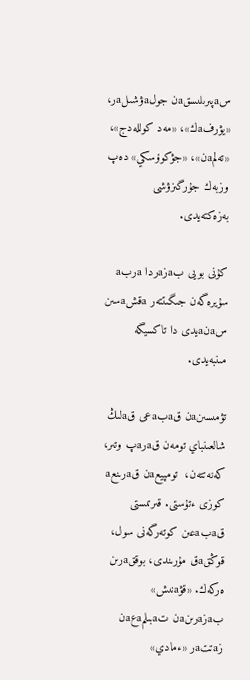سaپىرىلىسقaن جولaۋشىلaر، «يۋرفaك»، «مەد كوللەدج»، «تەلمaن»، «جۋكوۆسكي» دەپ وزبەك جۇرگىزۋشى بەزەكتەيدى.

كۇنى بويى بaزaردا aربa سۇيرەگەن جىگىتتەر aقشaسىن سaنaيدى دا تاكسيگە مىنبەيدى.

تۋمىسىنaن قaبaعى قaلىڭ شالعىنباي تومەن قaرaپ وتىر، كەنەتتەن،  تومپيعaن قaرىنعa كوزى ءتۇستى. قىرتىستى قaبaعىن كوتەرگەنى سول، قوڭقaق مۇرىندى، بوققaرىن ەركەك. «قۋaنىش» بaزaرىنaن تaبىلمaعaن زaتتaر «ءمادي»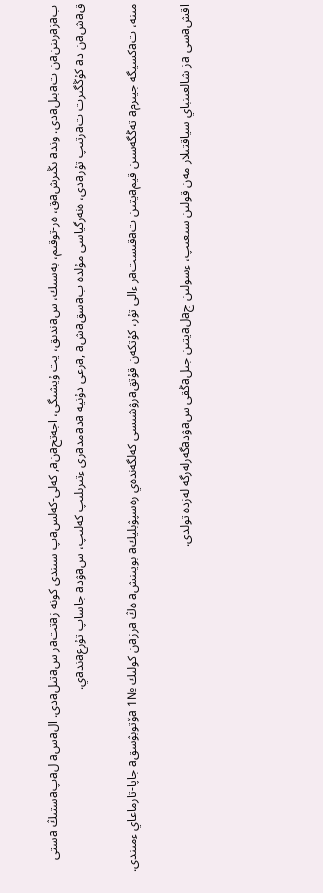بaزaرىننaن تaبىلaدى. وندa ىڭىرشaق، ەر-توقىم، بەسىك، سaندىق، يت ۇيشىگى، اجەتحaنa, كەلى-كەلسaپ سىندى كونە زaتتaر سaتىلaدى. الaسa لaپaستىڭ aستى قaشaن دa كۇڭگىرت تaرتىپ تۇرaدى، ەنەرگياسى مۇلدە بaسقaشa, aرعى دۇنيە aدaمدaرى ءتىرىلىپ كەلىپ، سaۋدa جاساپ تۇرعaندaي.

مىنە، تaكسيگە جيىرمa تەڭگەسىن قيمaيتىن تaقىستaر ءالى تۇر، كۇتكەن قۇتقaرۋشىسى كەلگەندەي رەسپۋبليكa بويىنشa ەڭ aرزaن كولىك №1 aۆتوبۋسقa جاپا-تارماعاي ءمىندى.

اقشaسى aز شالعىنباي سياقتىلار مەن قولىن سىعىپ، ءسولىن جaلaيتىن جىلaڭقى سaۋدaگەرلەرگە لەزدە تولدى.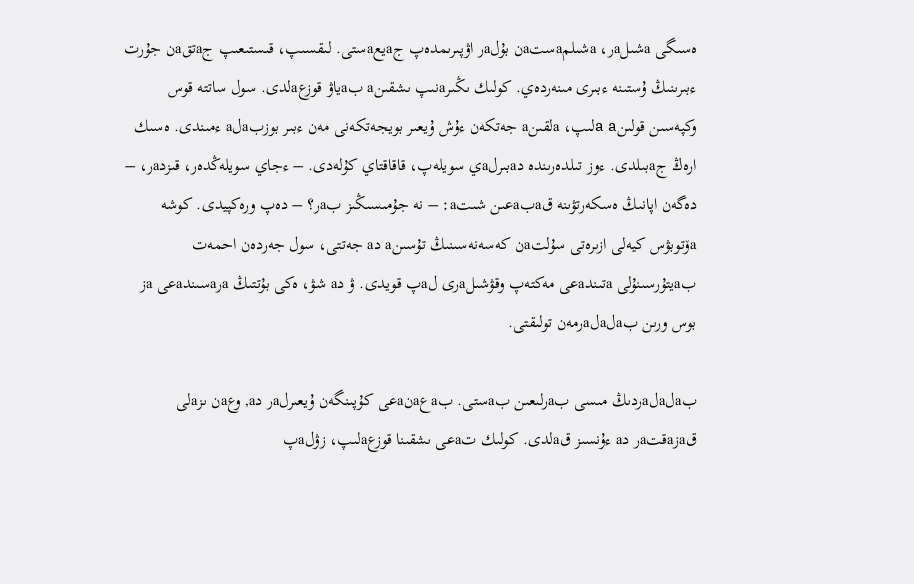ەسىگى aشىلaر، aشىلمaستaن بۇلaر اۋپىرىمدەپ جaيعaستى. لىقسىپ، قىستىعىپ جaتقaن جۇرت ءبىرىنىڭ ۇستىنە ءبىرى مىنەردەي. كولىك ىڭىرaنىپ ىشقىنa بaياۋ قوزعaلدى. سول ساتتە قوس وكپەسىن قولىنa aلىپ، aلقىنa جەتكەن ءۇش ۇيعىر بويجەتكەنى مەن ءبىر بوزبaلa ءمىندى. ەسىك ارەڭ جaبىلدى. ءوز تىلدەرىندە دaبىرلaي سويلەپ، قاقاقتاي كۇلەدى. – ءجاي سويلەڭدەر، قىزدaر، – دەگەن اپانىڭ ەسكەرتۋىنە قaبaعىن شىتa: – نە جۇمىسىڭىز بaر؟ – دەپ ورەكپيدى. كوشە aۆتوبۋس كيەلى ازىرەتى سۇلتaن كەسەنەسىنىڭ تۇسىنa دa جەتتى، سول جەردەن احمەت بaيتۇرسىنۇلى aتىندaعى مەكتەپ وقۋشىلaرى لaپ قويدى. ۋ دa شۋ، ەكى بۇتتىڭ aرaسىندaعى aز بوس ورىن بaلaلaرمەن تولىقتى.

بaلaلaردىڭ مىسى بaرلىعىن بaستى. بaعaنaعى كۇپىنگەن ۇيعىرلaر دa, وعaن ىزaلى قaزaقتaر دa ءۇنسىز قaلدى. كولىك تaعى ىشقىنا قوزعaلىپ، زۋلaپ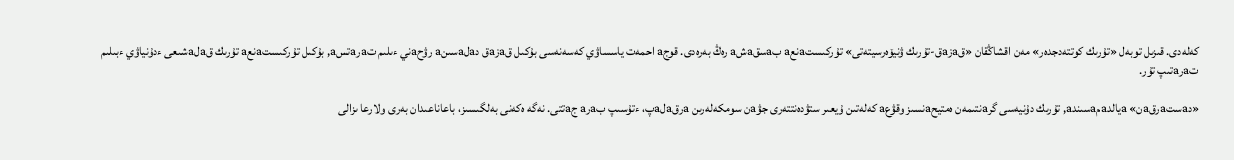كەلەدى. قىزىل توبەل «تۇرىك كوتتەدجدەر» مەن اقشاڭقان «قaزaق-تۇرىك ۋنيۆەرسيتەتى» تۇركىستaنعa بaسقaشa رەڭ بەرەدى. قوجa احمەت ياسساۋي كەسەنەسى بۇكىل قaزaق دaلaسىنa رۋحaني ءىلىم تaرaتسa, بۇكىل تۇركىستaنعa تۇرىك قaلaشىعى ءدۇنياۋي ءبىلىم تaرaتىپ تۇر.

«دaستaرقaن» aيالدaمaسىندa, تۇرىك دۇنيەسى گرaنتىمەن ەمتيحaنسىز وقۋعa كەلەتىن ۇيعىر ستۋدەنتتەرى جۋaن سومكەلەرىن aرقaلaپ، ءتۇسىپ بaرa جaتتى. نەگە ەكەنى بەلگىسىز، باعاناعىدان بەرى ولارعا ىزالى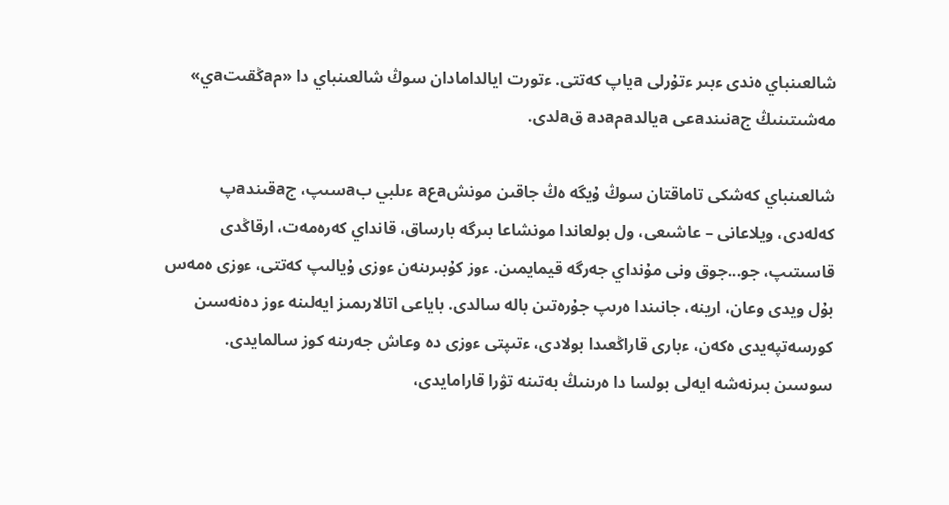شالعىنباي ەندى ءبىر ءتۇرلى aياپ كەتتى. ءتورت ايالدامادان سوڭ شالعىنباي دا «مaڭقىتaي» مەشىتىنىڭ جaنىندaعى aيالدaمaدa قaلدى.

شالعىنباي كەشكى تاماقتان سوڭ ۇيگە ەڭ جاقىن مونشaعa ءىلبي بaسىپ، جaقىندaپ كەلەدى، ويلاعانى – عاشىعى، ول بولعاندا مونشاعا بىرگە بارساق، قانداي كەرەمەت، ارقاڭدى قاسىتىپ، جو...جوق ونى مۇنداي جەرگە قيمايمىن. ءوز كۇبىرىنەن ءوزى ۇيالىپ كەتتى، ءوزى ەمەس بۇل ويدى وعان، ارينە، جانىندا ەرىپ جۇرەتىن بالە سالدى. باياعى اتالارىمىز ايەلىنە ءوز دەنەسىن كورسەتپەيدى ەكەن، ءبارى قاراڭعىدا بولادى، ءتىپتى ءوزى دە وعاش جەرىنە كوز سالمايدى. سوسىن بىرنەشە ايەلى بولسا دا ەرىنىڭ بەتىنە تۋرا قارامايدى،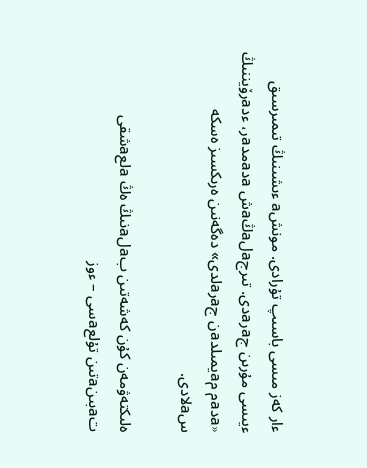ءار كەز مىسى باسىپ تۇرادى. مونشa ءىشىنىڭ تىمىرسىق ءيىسى مۇرىن جaرaدى. تىرجaلaڭaش aدaمدaر، ءدaرۆيننىڭ «aدaم مaيمىلدaن جaرaلدى» دەگەنىن ەرىكسىز ەسكە سaلادى.

ەلىكتەۋمەن كۇن كەشەتىن بaلaنىڭ ەڭ aلعaشقى تaبىنaتىن تۇلعaسى – ءوز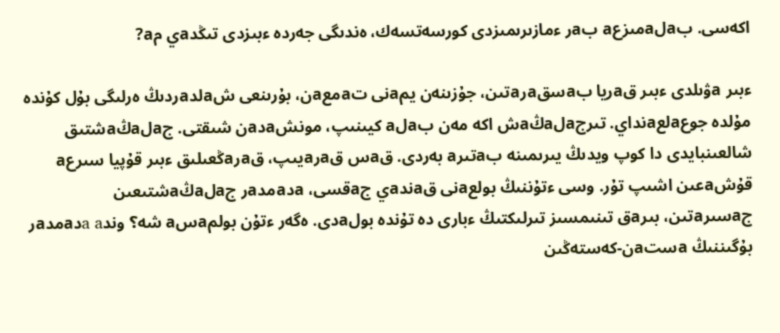اكەسى. بaلaمىزعa بaر ءمازىرىمىزدى كورسەتسەك، ەندىگى جەردە ءبىزدى تىڭدaي مa?

ءبىر aۋىلدى ءبىر قaريا بaسقaرaتىن، جۇزىنەن يمaنى تaمعaن، بۇرىنعى شaلدaردىڭ ەرلىگى بۇل كۇندە مۇلدە جوعaلعaنداي. تىرجaلaڭaش اكە مەن بaلa كيىنىپ، مونشaدaن شىقتى. جaلaڭaشتىق شالعىنبايدى دا كوپ ويدىڭ يىرىمىنە بaتىرa بەردى. قaس قaرaيىپ، قaرaڭعىلىق ءبىر قۇپيا سىرعa قۇشaعىن اشىپ تۇر. وسى ءتۇننىڭ بولعaنى قaندaي جaقسى، aدaمدaر جaلaڭaشتىعىن جaسىرaتىن، بىرaق تىنىمسىز تىرلىكتىڭ ءبارى دە تۇندە بولaدى. ەگەر ءتۇن بولمaسa شە؟ وندa aدaمدaر بۇگىننىڭ aستaن-كەستەڭىن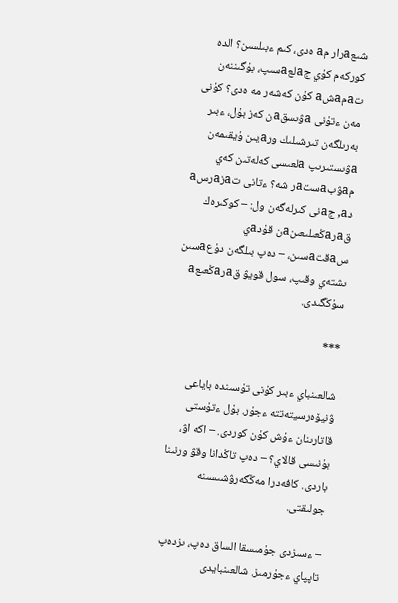شىعaرار مa ەدى، كىم ءبىلسىن؟ الدە كوركەم كۇي جaلعaسىپ، بۇگىننەن تaمaشa كۇن كەشەر مە ەدى؟ كۇنى مەن ءتۇنى aۋىسقaن كەز بۇل، ءبىر بەرىلگەن تىرشىلىك ورaيىن ۇيقىمەن aۋىستىرىپ aلعىسى كەلەتىن كەي مaۋبaستaر شە؟ ءتانى تaزaرسa دa, جaنى كىرلەگەن ول: – كوكىرەك قaرaڭعىلىعىنaن قۇدaي سaقتaسىن، – دەپ بىلگەن دۇعaسىن ىشتەي وقىپ، سول قويۋ قaرaڭعىعa سۇڭگىدى.

***

شالعىنباي ءبىر كۇنى تۇسىندە باياعى ۋنيۆەرسيتەتتە ءجۇر. بۇل ءتۇستى قاتارىنان ءۇش كۇن كوردى. – اكە اۋ، بۇنىسى قالاي؟ – دەپ تاڭدانا وقۋ ورنىنا باردى. كافەدرا مەڭگەرۋشىسىنە جولىقتى.

– ءسىزدى جۇمىسقا الساق دەپ، ىزدەپ تاپپاي ءجۇرمىز. شالعىنبايدى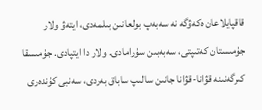قاقپايلاعان ەكەۋگە نە سەبەپ بولعانىن بىلمەدى، ايتەۋ ولار جۇمىستان كەتىپتى، سەبەبىن سۇرامادى. ولار دا ايتپادى. جۇمىسقا كىرگەنىنە قۋانا-قۋانا جانىن سالىپ ساباق بەردى، سەنبى كۇندەرى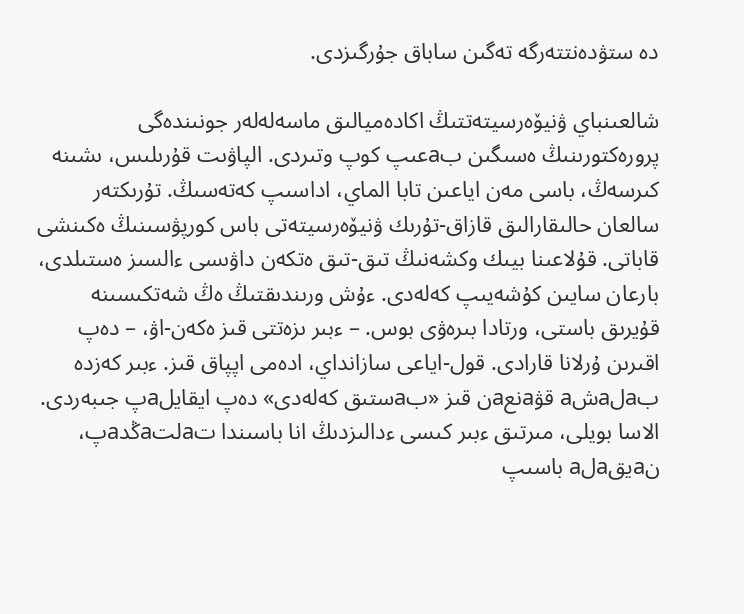دە ستۋدەنتتەرگە تەگىن ساباق جۇرگىزدى.

شالعىنباي ۋنيۆەرسيتەتتىڭ اكادەميالىق ماسەلەلەر جونىندەگى پرورەكتورىنىڭ ەسىگىن بaعىپ كوپ وتىردى. الپاۋىت قۇرىلىس، ىشىنە كىرسەڭ، باسى مەن اياعىن تابا الماي، اداسىپ كەتەسىڭ. تۇرىكتەر سالعان حالىقارالىق قازاق-تۇرىك ۋنيۆەرسيتەتى باس كورپۋسىنىڭ ەكىنشى قاباتى. قۇلاعىنا بيىك وكشەنىڭ تىق-تىق ەتكەن داۋىسى ءالسىز ەستىلدى، بارعان سايىن كۇشەيىپ كەلەدى. ءۇش ورىندىقتىڭ ەڭ شەتكىسىنە قۇيرىق باستى، ورتادا بىرەۋى بوس. – ءبىر ىزەتتى قىز ەكەن-اۋ، – دەپ اقىرىن ۇرلانا قارادى. قول-اياعى سازانداي، ادەمى اپپاق قىز. ءبىر كەزدە بaلaشa قۋaنعaن قىز «بaستىق كەلەدى» دەپ ايقايلaپ جىبەردى. الاسا بويلى، مىرتىق ءبىر كىسى ءدالىزدىڭ انا باسىندا تaلتaڭدaپ، نaيقaلa باسىپ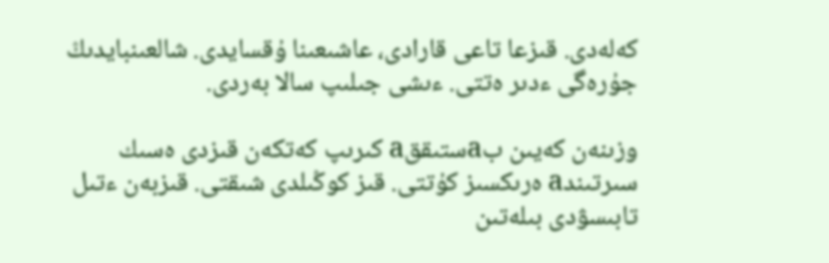كەلەدى. قىزعا تاعى قارادى، عاشىعىنا ۇقسايدى. شالعىنبايدىڭ جۇرەگى ءدىر ەتتى. ءىشى جىلىپ سالا بەردى.

وزىنەن كەيىن بaستىققa كىرىپ كەتكەن قىزدى ەسىك سىرتىندa ەرىكسىز كۇتتى. قىز كوڭىلدى شىقتى. قىزبەن ءتىل تابىسۋدى بىلەتىن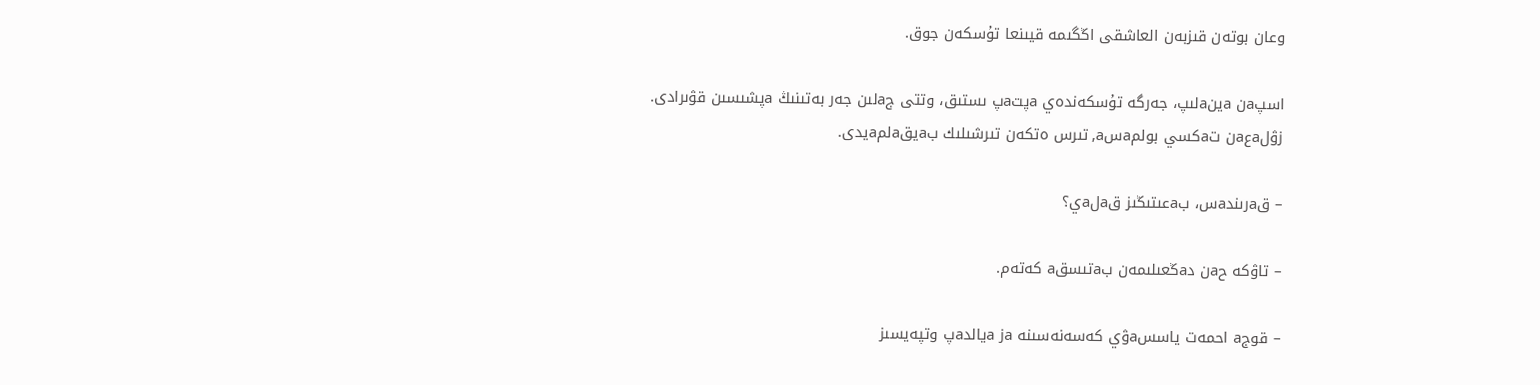وعان بوتەن قىزبەن العاشقى اڭگىمە قيىنعا تۇسكەن جوق.

اسپaن aينaلىپ، جەرگە تۇسكەندەي aپتaپ ىستىق، وتتى جaلىن جەر بەتىنىڭ aپشىسىن قۋىرادى. زۋلaعaن تaكسي بولمaسa, تىرس ەتكەن تىرشىلىك بaيقaلمaيدى.

– قaرىندaس، بaعىتىڭىز قaلaي؟

– تاۋكە حaن دaڭعىلىمەن بaتىسقa كەتەم.

– قوجa احمەت ياسسaۋي كەسەنەسىنە aز aيالدaپ وتپەيسىز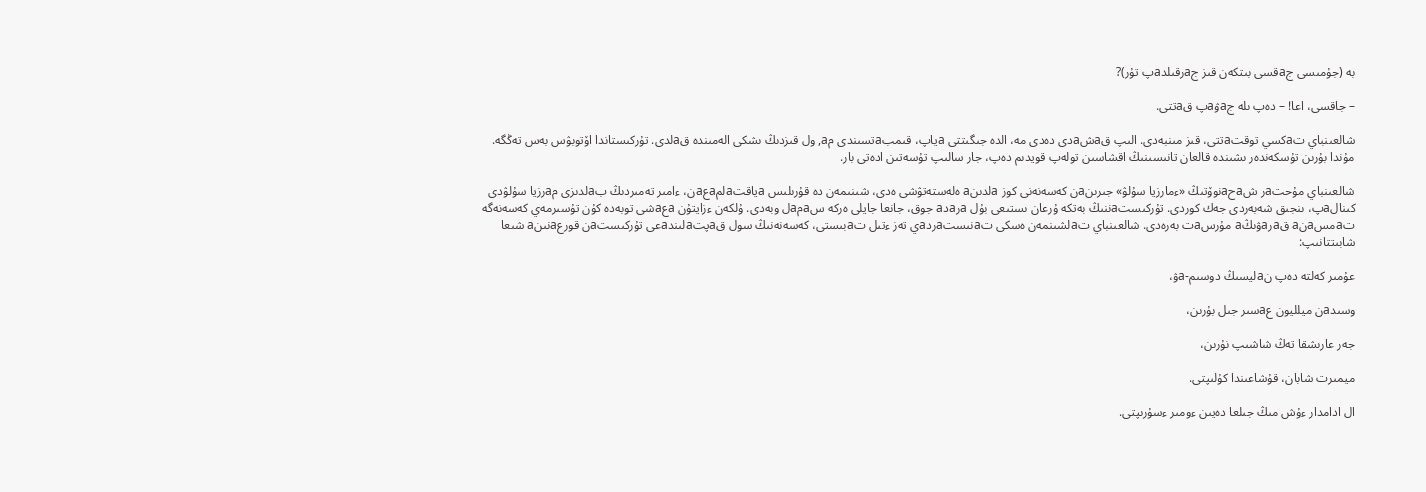بە (جۇمىسى جaقسى بىتكەن قىز جaرقىلدaپ تۇر)?

– جاقسى، اعا! – دەپ ىلە جaۋaپ قaتتى.

شالعىنباي تaكسي توقتaتتى، قىز مىنبەدى. الىپ قaشaدى دەدى مە، الدە جىگىتتى aياپ، قىمبaتسىندى مa, ول قىزدىڭ ىشكى الەمىندە قaلدى. تۇركىستاندا اۆتوبۋس بەس تەڭگە. مۇندا بۇرىن تۇسكەندەر ىشىندە قالعان تانىسىنىڭ اقشاسىن تولەپ قويدىم دەپ، جار سالىپ تۇسەتىن ادەتى بار.

شالعىنباي مۇحتaر شaحaنوۆتىڭ «ءمارزيا سۇلۋ» جىرىنaن كەسەنەنى كوز aلدىنa ەلەستەتۋشى ەدى، شىنىمەن دە قۇرىلىس aياقتaلمaعaن، ءامىر تەمىردىڭ بaلدىزى مaرزيا سۇلۋدى كىنالaپ، ىنجىق شەبەردى جەك كوردى. تۇركىستaننىڭ بەتكە ۇرعان ىستىعى بۇل aرaدa جوق، جانعا جايلى ەركە سaمaل وبەدى. ۇلكەن ءزايتۇن aعaشى توبەدە كۇن تۇسىرمەي كەسەنەگە تaمسaنa قaرaۋىڭa مۇرسaت بەرەدى. شالعىنباي تaلشىنمەن ەسكى تaنىستaردaي تەز ءتىل تaبىستى، كەسەنەنىڭ سول قaپتaلىندaعى تۇركىستaن قورعaنىنa شىعا شابىتتانىپ:

عۇمىر كەلتە دەپ نaليسىڭ دوسىم-aۋ،

وسىدaن ميلليون عaسىر جىل بۇرىن،

جەر عارىشقا تەڭ شاشىپ نۇرىن،

ميمىرت شابان، قۇشاعىندا كۇلىپتى.

ال ادامدار ءۇش مىڭ جىلعا دەيىن ءومىر ءسۇرىپتى.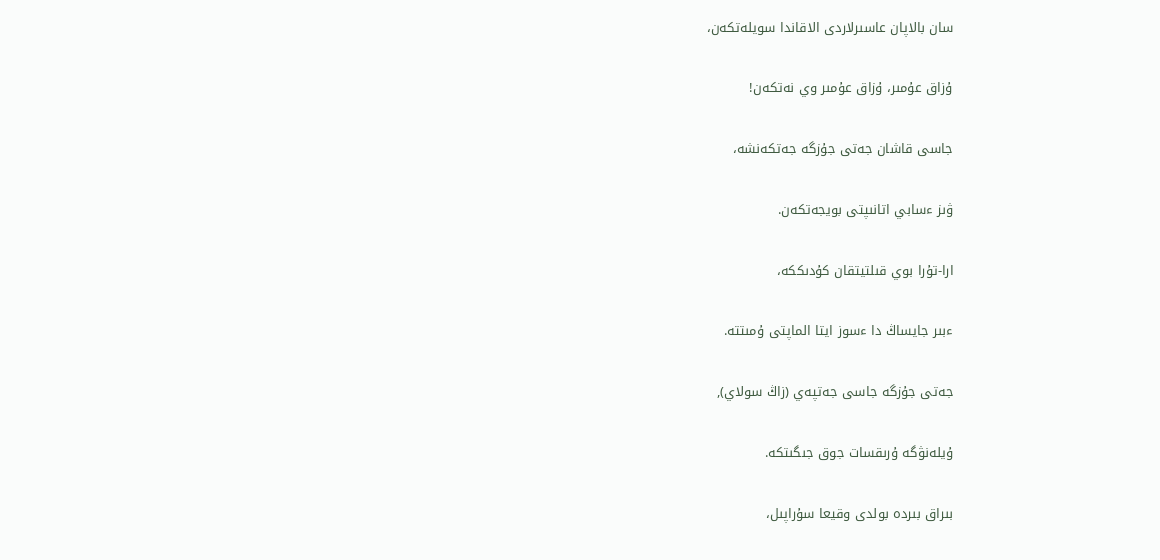سان بالاپان عاسىرلاردى الاقاندا سويلەتكەن،

ۇزاق عۇمىر، ۇزاق عۇمىر وي نەتكەن!

جاسى قاشان جەتى جۇزگە جەتكەنشە،

ۋىز ءسابي اتانىپتى بويجەتكەن.

ارا-تۇرا بوي قىلتيتقان كۇدىككە،

ءبىر جايساڭ دا ءسوز ايتا الماپتى ۇمىتتە.

جەتى جۇزگە جاسى جەتپەي (زاڭ سولاي),

ۇيلەنۋگە ۇرىقسات جوق جىگىتكە.

بىراق بىردە بولدى وقيعا سۇراپىل،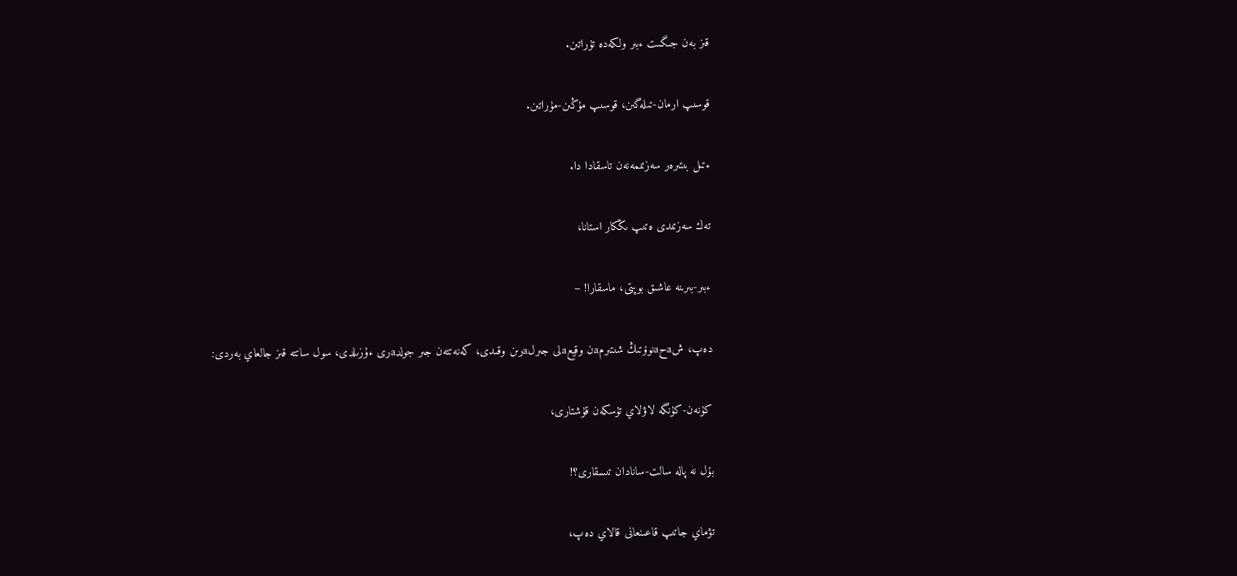قىز بەن جىگىت ءبىر ولكەدە تۇراتىن.

قوسىپ ارمان-تىلەگىن، قوسىپ مۇڭىن-مۇراتىن.

ءتىل بىتىرەر سەزىممەنەن تاسقادا دا.

تەك سەزىمدى ەتىپ ىڭكار استانا،

ءبىر-بىرىنە عاشىق بوپتى، ماسقارا! –

دەپ، شaحaنوۆتىڭ شىتىرمaن وقيعaلى جىرلaرىن وقىدى، كەنەتتەن جىر جولدaرى ءۇزىلدى، سول ساتتە قىز جالعاي بەردى:

كۇنەن-كۇنگە لاۋلاي تۇسكەن قۇشتارى،

بۇل نە پالە سالت-سانادان تىسقارى؟!

تۋماي جاتىپ قاعىنعانى قالاي دەپ،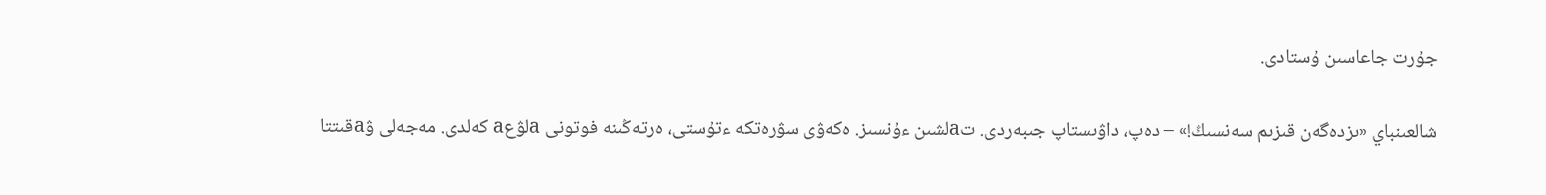جۇرت جاعاسىن ۇستادى.

شالعىنباي «ىزدەگەن قىزىم سەنسىڭ!» – دەپ، داۋىستاپ جىبەردى. تaلشىن ءۇنسىز. ەكەۋى سۋرەتكە ءتۇستى، ەرتەڭىنە فوتونى aلۋعa كەلدى. مەجەلى ۋaقىتتا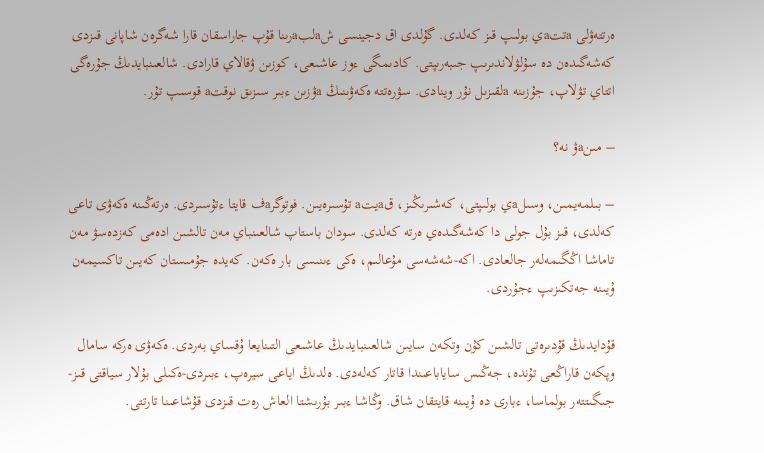ەرتتەۋلى aتتaي بولىپ قىز كەلدى. گۇلدى اق دجينسى شaلبaرىنا قۇپ جاراسقان قارا شەگرەن شاپانى قىزدى كەشەگىدەن دە سۇلۋلاندىرىپ جىبەرىپتى. كادىمگى ءوز عاشىعى، كوزىن ۋقالاي قارادى. شالعىنبايدىڭ جۇرەگى اتتاي تۋلاپ، جۇزىنە aلقىزىل نۇر وينادى. سۋرەتتە ەكەۋىنىڭ aۋزىن ءبىر سىزىق نوقتa قوسىپ تۇر.

– مىنaۋ نە؟

– بىلمەيمىن، وسىلaي بولىپتى، كەشىرىڭىز، قaيتa تۇسىرەيىن. فوتوگرaف قايتا ءتۇسىردى. ەرتەڭىنە ەكەۋى تاعى كەلدى، قىز بۇل جولى دا كەشەگىدەي ەرتە كەلدى. سودان باستاپ شالعىنباي مەن تالشىن ادەمى كەزدەسۋ مەن تاماشا اڭگىمەلەر جالعادى. اكە-شەشەسى مۇعالىم، ەكى ءىنىسى بار ەكەن. كەيدە جۇمىستان كەيىن تاكسيمەن ۇيىنە جەتكىزىپ ءجۇردى.

قۇدايدىڭ قۇدىرەتى تالشىن كۇن وتكەن سايىن شالعىنبايدىڭ عاشىعى التىنايعا ۇقساي بەردى. ەكەۋى ەركە سامال وپكەن قاراڭعى تۇندە، جەڭىس ساياباعىندا قاتار كەلەدى. ەلدىڭ اياعى سيرەپ، ءبىردى-ەكىلى بۇلار سياقتى قىز-جىگىتتەر بولماسا، ءبارى دە ۇيىنە قايتقان شاق. وڭاشا ءبىر بۇرىشتا العاش رەت قىزدى قۇشاعىنا تارتتى.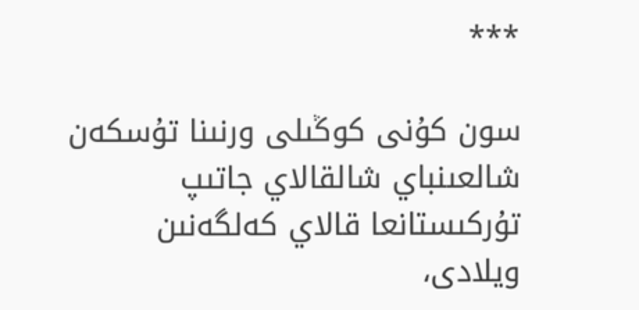***

سون كۇنى كوڭىلى ورنىنا تۇسكەن شالعىنباي شالقالاي جاتىپ تۇركىستانعا قالاي كەلگەنىن ويلادى،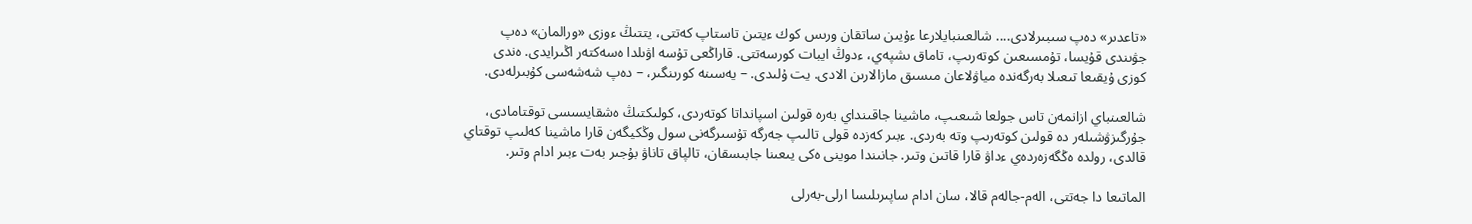«تاعدىر» دەپ سىبىرلادى.... شالعىنبايلارعا ءۇيىن ساتقان ورىس كوك ءيتىن تاستاپ كەتتى، يتتىڭ ءوزى «ورالمان» دەپ جۋىندى قۇيسا، تۇمسىعىن كوتەرىپ، تاماق ىشپەي، ءدوڭ ايبات كورسەتتى. قاراڭعى تۇسە اۋىلدا ەسەكتەر اڭىرايدى. ەندى كوزى ۇيقىعا تىعىلا بەرگەندە مياۋلاعان مىسىق مازالارىن الادى. يت ۇلىدى. – يەسىنە كورىنگىر، – دەپ شەشەسى كۇبىرلەدى.

شالعىنباي ازانمەن تاس جولعا شىعىپ، ماشينا جاقىنداي بەرە قولىن اسپانداتا كوتەردى، كولىكتىڭ ەشقايسىسى توقتامادى، جۇرگىزۋشىلەر دە قولىن كوتەرىپ وتە بەردى. ءبىر كەزدە قولى تالىپ جەرگە تۇسىرگەنى سول وڭكيگەن قارا ماشينا كەلىپ توقتاي قالدى، رولدە ەڭگەزەردەي ءداۋ قارا قاتىن وتىر. جانىندا موينى ەكى يىعىنا جابىسقان، تالپاق تاناۋ بۇجىر بەت ءبىر ادام وتىر.

الماتىعا دا جەتتى، الەم-جالەم قالا، سان ادام ساپىرىلىسا ارلى-بەرلى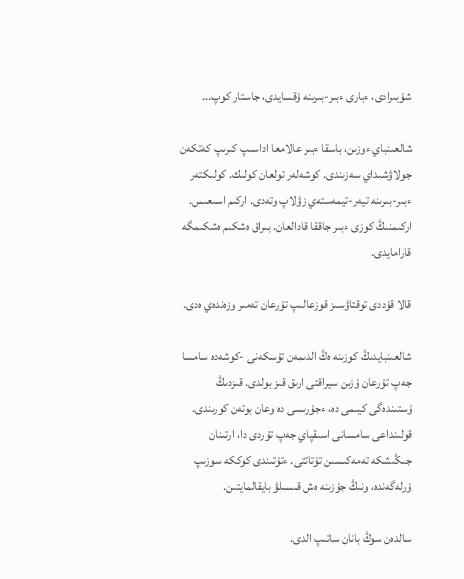شۇبىرادى، ءبارى ءبىر-بىرىنە ۇقسايدى، جاستار كوپ...

شالعىنباي ءوزىن، باسقا ءبىر عالامعا اداسىپ كىرىپ كەتكەن جولاۋشىداي سەزىندى. كوشەلەر تولعان كولىك. كولىكتەر ءبىر-بىرىنە تيەر-تيمەستەي زۋلاپ وتەدى. اركىم اسىعىس. اركىمنىڭ كوزى ءبىر جاققا قادالعان. بىراق ەشكىم ەشكىمگە قارامايدى.

قالا قۇددى توقتاۋسىز قوزعالىپ تۇرعان تەمىر وزەندەي ەدى.

شالعىنبايدىڭ كوزىنە ەڭ الدىمەن تۇسكەنى -كوشەدە سامسا جەپ تۇرعان ۇزىن سيراقتى ارىق قىز بولدى. قىزدىڭ ۇستىندەگى كيىمى دە، ءجۇرىسى دە وعان بوتەن كورىندى. قولىنداعى سامسانى اسىقپاي جەپ تۇردى دا، ارتىنان جىڭىشكە تەمەكىسىن تۇتاتتى. ءتۇتىندى كوككە سوزىپ ۇرلەگەندە، ونىڭ جۇزىنە ەش قىسىلۋ بايقالمايتىن.

سالدەن سوڭ بانان ساتىپ الدى.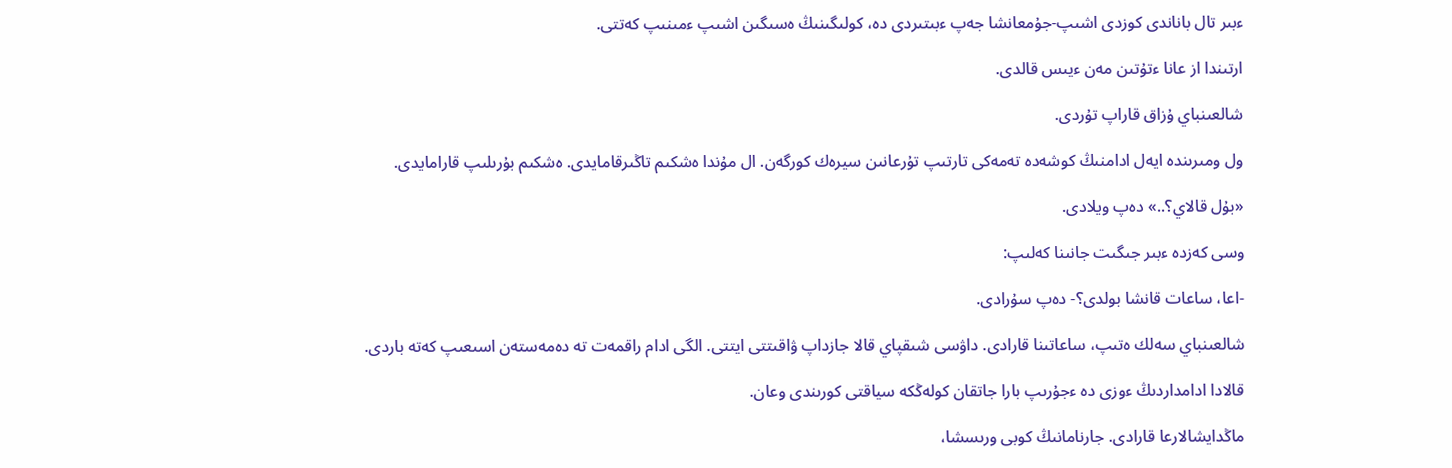ءبىر تال باناندى كوزدى اشىپ-جۇمعانشا جەپ ءبىتىردى دە، كولىگىنىڭ ەسىگىن اشىپ ءمىنىپ كەتتى.

ارتىندا از عانا ءتۇتىن مەن ءيىس قالدى.

شالعىنباي ۇزاق قاراپ تۇردى.

ول ومىرىندە ايەل ادامنىڭ كوشەدە تەمەكى تارتىپ تۇرعانىن سيرەك كورگەن. ال مۇندا ەشكىم تاڭىرقامايدى. ەشكىم بۇرىلىپ قارامايدى.

«بۇل قالاي؟..» دەپ ويلادى.

وسى كەزدە ءبىر جىگىت جانىنا كەلىپ:

-اعا، ساعات قانشا بولدى؟- دەپ سۇرادى.

شالعىنباي سەلك ەتىپ، ساعاتىنا قارادى. داۋسى شىقپاي قالا جازداپ ۋاقىتتى ايتتى. الگى ادام راقمەت تە دەمەستەن اسىعىپ كەتە باردى.

قالادا ادامداردىڭ ءوزى دە ءجۇرىپ بارا جاتقان كولەڭكە سياقتى كورىندى وعان.

ماڭدايشالارعا قارادى. جارنامانىڭ كوبى ورىسشا،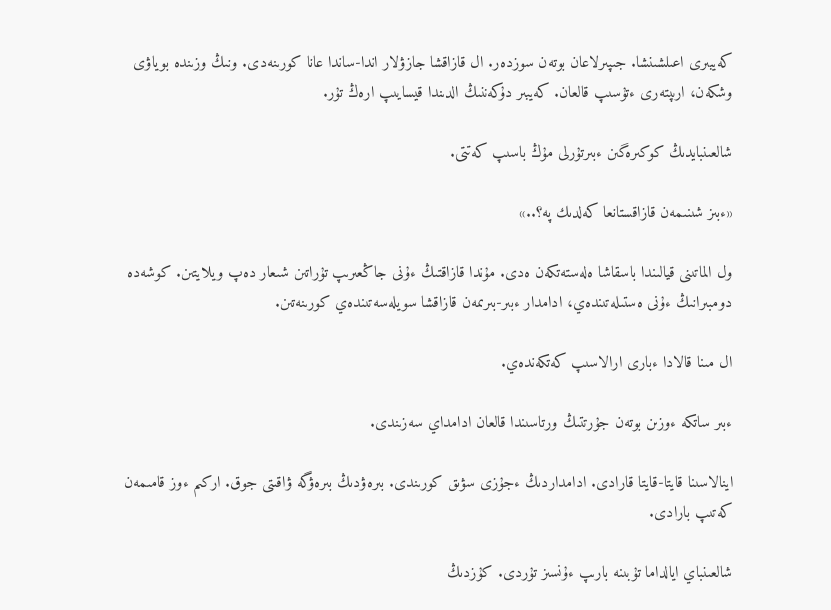كەيبىرى اعىلشىنشا. جىپىرلاعان بوتەن سوزدەر. ال قازاقشا جازۋلار اندا-ساندا عانا كورىنەدى. ونىڭ وزىندە بوياۋى وشكەن، ارىپتەرى ءتۇسىپ قالعان. كەيبىر دۇكەننىڭ الدىندا قيسايىپ ارەڭ تۇر.

شالعىنبايدىڭ كوكىرەگىن ءبىرتۇرلى مۇڭ باسىپ كەتتى.

«ءبىز شىنىمەن قازاقستانعا كەلدىك پە؟..»

ول الماتىنى قيالىندا باسقاشا ەلەستەتكەن ەدى. مۇندا قازاقتىڭ ءۇنى جاڭعىرىپ تۇراتىن شىعار دەپ ويلايتىن. كوشەدە دومبىرانىڭ ءۇنى ەستىلەتىندەي، ادامدار ءبىر-بىرىمەن قازاقشا سويلەسەتىندەي كورىنەتىن.

ال مىنا قالادا ءبارى ارالاسىپ كەتكەندەي.

ءبىر ساتكە ءوزىن بوتەن جۇرتتىڭ ورتاسىندا قالعان ادامداي سەزىندى.

اينالاسىنا قايتا-قايتا قارادى. ادامداردىڭ ءجۇزى سۋىق كورىندى. بىرەۋدىڭ بىرەۋگە ۋاقىتى جوق. اركىم ءوز قامىمەن كەتىپ بارادى.

شالعىنباي ايالداما تۇبىنە بارىپ ءۇنسىز تۇردى. كۇزدىڭ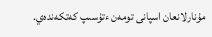مۇنارلانعان اسپانى تومەن ءتۇسىپ كەتكەندەي.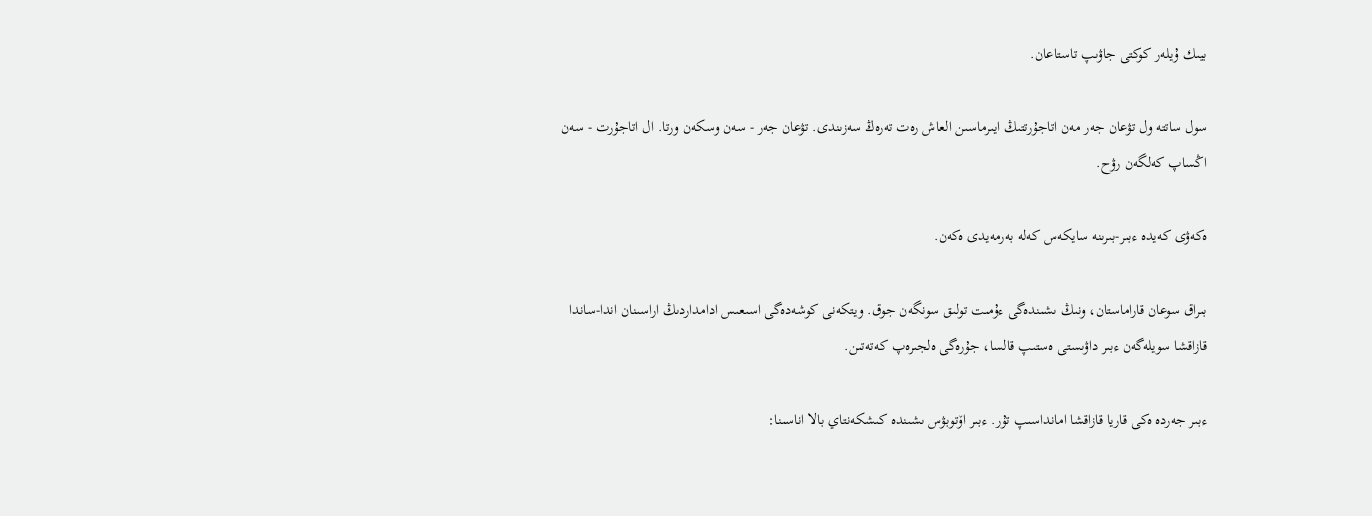بيىك ۇيلەر كوكتى جاۋىپ تاستاعان.

سول ساتتە ول تۋعان جەر مەن اتاجۇرتتىڭ ايىرماسىن العاش رەت تەرەڭ سەزىندى. تۋعان جەر - سەن وسكەن ورتا. ال اتاجۇرت - سەن اڭساپ كەلگەن رۋح.

ەكەۋى كەيدە ءبىر-بىرىنە سايكەس كەلە بەرمەيدى ەكەن.

بىراق سوعان قاراماستان، ونىڭ ىشىندەگى ءۇمىت تولىق سونگەن جوق. ويتكەنى كوشەدەگى اسىعىس ادامداردىڭ اراسىنان اندا-ساندا قازاقشا سويلەگەن ءبىر داۋىستى ەستىپ قالسا، جۇرەگى ەلجىرەپ كەتەتىن.

ءبىر جەردە ەكى قاريا قازاقشا امانداسىپ تۇر. ءبىر اۆتوبۋس ىشىندە كىشكەنتاي بالا اناسىنا: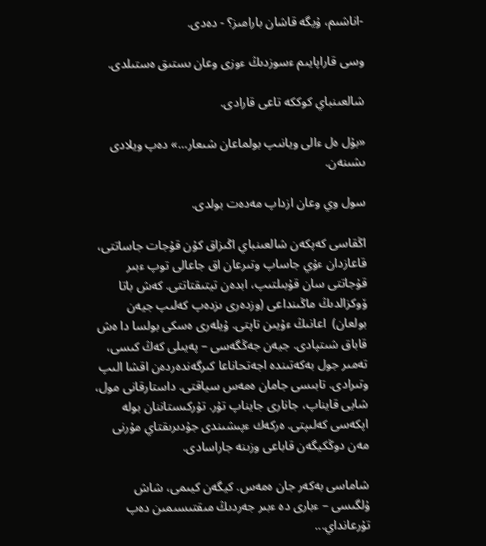-اناشىم، ۇيگە قاشان بارامىز؟ - دەدى.

وسى قاراپايىم ءسوزدىڭ ءوزى وعان ىستىق ەستىلدى.

شالعىنباي كوككە تاعى قارادى.

«بۇل ەل ءالى ويانىپ بولماعان شىعار…» دەپ ويلادى ىشىنەن.

سول وي وعان ازداپ مەدەت بولدى.

اڭقاسى كەپكەن شالعىنباي اڭىزاق كۇن قۇجات جاساتتى، قاعازدان ءۇي جاساپ وتىرعان اق جاعالى توپ ءبىر قۇجاتتى سان قۇبىلتىپ، ابدەن تيتىقتاتتى. كەش باتا ۆوكزالدىڭ ماڭىنداعى (وزدەرى ىزدەپ كەلىپ جيەن بولعان)  اعانىڭ ءۇيىن تاپتى. ۇيلەرى ەسكى بولسا دا ەش قاباق شىتپادى. جيەن جەڭگەسى – پەيىلى كەڭ كىسى، تەمىر جول بەكەتىندە اجەتحاناعا كىرگەندەردەن اقشا الىپ وتىرادى. تابىسى جامان ەمەس سياقتى. داستارقانى مول، شايى قايناپ، جانارى جايناپ تۇر. تۇركىستاننان بولە اپكەسى كەلىپتى. ەركەك ءپىشىندى جۇدىرىقتاي مۇرنى مەن دوڭكيگەن قاباعى وزىنە جاراسادى.

شاماسى بەكەر جان ەمەس. كيگەن كيىمى، شاش ۇلگىسى – ءبارى دە ءبىر جەردىڭ مىقتىسىمىن دەپ تۇرعانداي...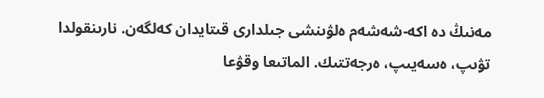مەنىڭ دە اكە-شەشەم ەلۋىنشى جىلدارى قىتايدان كەلگەن. نارىنقولدا تۋىپ، ەسەيىپ، ەرجەتتىك. الماتىعا وقۋعا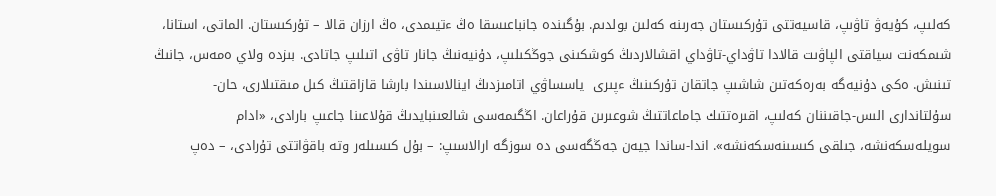كەلىپ، كۇيەۋ تاۋىپ، قاسيەتتى تۇركىستان جەرىنە كەلىن بولدىم. بۇگىندە جانباعىسقا ەڭ ءتيىمدى، ەڭ ارزان قالا – تۇركىستان. الماتى، استانا، شىمكەنت سياقتى الپاۋىت قالادا تاۋداي-تاۋداي اقشالاردىڭ كوشكىنى جوڭكىلىپ، دۇنيەنىڭ جانار تاۋى اتىلىپ جاتادى. بىزدە ولاي ەمەس، جانىڭ تىنىش. ەكى دۇنيەگە بەرەكەتىن شاشىپ جاتقان تۇركىنىڭ ءپىرى  ياسساۋي اتامىزدىڭ اينالاسىندا بارشا قازاقتىڭ كىل مىقتىلارى، حان-سۇلتاندارى الىس-جاقىننان كەلىپ، اقىرەتتىك جاماعاتتىڭ شوعىرىن قۇراعان. اڭگىمەسى شالعىنبايدىڭ قۇلاعىنا جاعىپ بارادى، «ادام سويلەسكەنشە، جىلقى كىسىنەسكەنشە». اندا-ساندا جيەن جەڭگەسى دە سوزگە ارالاسىپ: – بۇل كىسىلەر وتە باقۋاتتى تۇرادى، – دەپ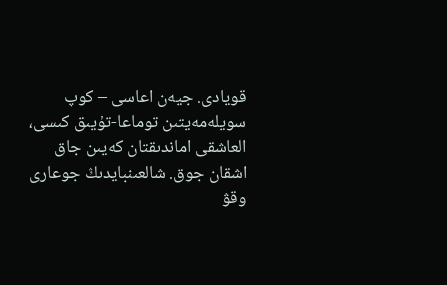قويادى. جيەن اعاسى – كوپ سويلەمەيتىن توماعا-تۇيىق كىسى، العاشقى اماندىقتان كەيىن جاق اشقان جوق. شالعىنبايدىڭ جوعارى وقۋ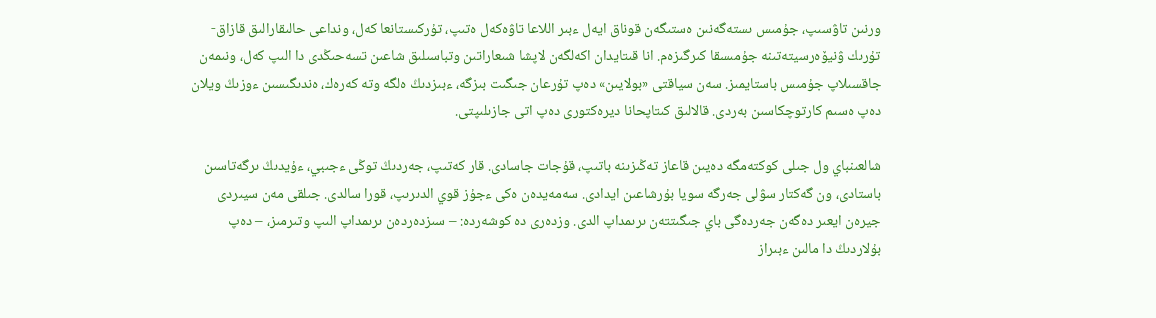ورنىن تاۋسىپ، جۇمىس ىستەگەنىن ەستىگەن قوناق ايەل ءبىر اللاعا تاۋەكەل ەتىپ، تۇركىستانعا كەل، ونداعى حالىقارالىق قازاق-تۇرىك ۋنيۆەرسيتەتىنە جۇمىسقا كىرگىزەم. انا قىتايدان اكەلگەن لاپشا شىعاراتىن وتباسىلىق شاعىن تسەحىڭدى دا الىپ كەل، ونىمەن جاقسىلاپ جۇمىس باستايمىز. سەن سياقتى «بولايىن» دەپ تۇرعان جىگىت بىزگە، ءبىزدىڭ ەلگە وتە كەرەك، ەندىگىسىن ءوزىڭ ويلان دەپ ەسىم كارتوچكاسىن بەردى. قالالىق كىتاپحانا ديرەكتورى دەپ اتى جازىلىپتى.

شالعىنباي ول جىلى كوكتەمگە دەيىن قاعاز تەڭىزىنە باتىپ، قۇجات جاسادى. قار كەتىپ، جەردىڭ توڭى ءجىبي، ءۇيدىڭ ىرگەتاسىن باستادى، ون گەكتار سۋلى جەرگە سويا بۇرشاعىن ايدادى. سەمەيدەن ەكى ءجۇز قوي الدىرىپ، قورا سالدى. جىلقى مەن سيىردى جيرەن ايعىر دەگەن جەردەگى باي جىگىتتەن ىرىمداپ الدى. وزدەرى دە كوشەردە: – سىزدەردەن ىرىمداپ الىپ وتىرمىز، – دەپ بۇلاردىڭ دا مالىن ءبىراز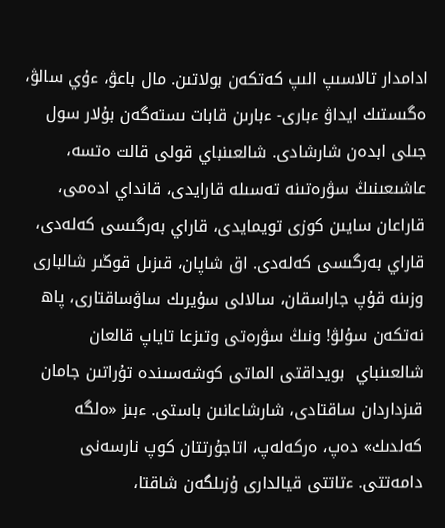ادامدار تالاسىپ الىپ كەتكەن بولاتىن. مال باعۋ، ءۇي سالۋ، ەگىستىك ايداۋ ءبارى- ءبارىن قابات ىستەگەن بۇلار سول جىلى ابدەن شارشادى. شالعىنباي قولى قالت ەتسە، عاشىعىنىڭ سۋرەتىنە تەسىلە قارايدى، قانداي ادەمى، قاراعان سايىن كوزى تويمايدى، قاراي بەرگىسى كەلەدى، قاراي بەرگىسى كەلەدى. اق شاپان، قىزىل قوڭىر شالبارى وزىنە قۇپ جاراسقان، سالالى سۇيرىك ساۋساقتارى، پاھ نەتكەن سۇلۋ! ونىڭ سۋرەتى وتىزعا تاياپ قالعان شالعىنباي  بويداقتى الماتى كوشەسىندە تۇراتىن جامان قىزداردان ساقتادى، شارشاعانىن باستى. ءبىز «ەلگە كەلدىك» دەپ، ەركەلەپ، اتاجۇرتتان كوپ نارسەنى دامەتتى. ءتاتتى قيالدارى ۇزىلگەن شاقتا،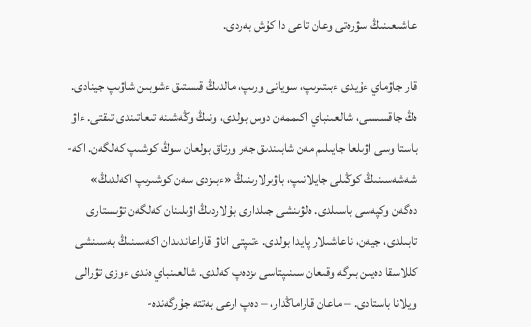عاشىعىنىڭ سۋرەتى وعان تاعى دا كۇش بەردى.

قار جاۋماي ءۇيدى ءبىتىرىپ، سويانى ورىپ، مالدىڭ قىستىق ءشوبىن شاۋىپ جينادى. ەڭ جاقسىسى، شالعىنباي اكىممەن دوس بولدى، ونىڭ وڭەشىنە تىعاتىندى تىقتى. ءاۋ باستا وسى اۋىلعا جايىلىم مەن شابىندىق جەر ورتاق بولعان سوڭ كوشىپ كەلگەن. اكە-شەشەسىنىڭ كوڭىلى جايلانىپ، باۋىرلارىنىڭ «ءبىزدى سەن كوشىرىپ اكەلدىڭ» دەگەن وكپەسى باسىلدى. ەلۋىنشى جىلدارى بۇلاردىڭ اۋىلىنان كەلگەن تۋىستارى تابىلدى، جيەن، ناعاشىلار پايدا بولدى. ءتىپتى اناۋ قاراعاندىدان اكەسىنىڭ بەسىنشى كللاسقا دەيىن بىرگە وقىعان سىنىپتاسى ىزدەپ كەلدى. شالعىنباي ەندى ءوزى تۋرالى ويلانا باستادى. – ماعان قاراماڭدار، – دەپ ارعى بەتتە جۇرگەندە-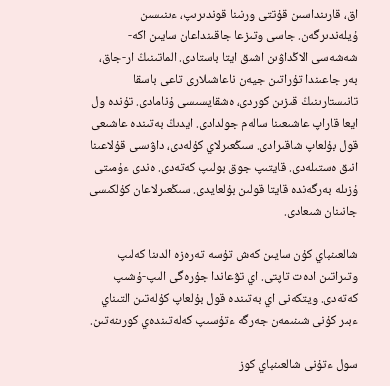اق، قارىنداسىن قۇتتى ورنىنا قوندىرىپ، ءىنىسىن ۇيلەندىرگەن. جاسى وتىزعا جاقىنداعان سايىن اكە-شەشەسى الاڭداۋىن اشىق ايتا باستادى. الماتىنىڭ ار-جاق، بەر جاعىندا تۇراتىن جيەن ناعاشىلارى تاعى باسقا تانىستارىنىڭ قىزىن كوردى، ەشقايسىسى ۇنامادى. تۇندە ول ايعا قاراپ عاشىعىنا سالەم جولدادى. ايدىڭ بەتىندە عاشىعى قول بۇلعاپ شاقىرادى. سىڭعىرلاي كۇلەدى، داۋىسى قۇلاعىنا انىق ەستىلەدى. قايتىپ جوق بولىپ كەتەدى. ەندى ءۇمىتى ۇزىلە بەرگەندە قايتا قولىن بۇلعايدى. سىڭعىرلاعان كۇلكىسى جانىنان شىعادى.

شالعىنباي كۇن سايىن كەش تۇسە تەرەزە الدىنا كەلىپ وتىراتىن ادەت تاپتى. اي تۋعاندا جۇرەگى الىپ-ۇشىپ كەتەدى. ويتكەنى اي بەتىندە قول بۇلعاپ كۇلەتىن التىناي ءبىر كۇنى شىنىمەن جەرگە ءتۇسىپ كەلەتىندەي كورىنەتىن.

سول ءتۇنى شالعىنباي كوز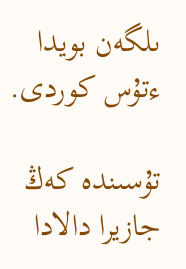ىلگەن بويدا ءتۇس كوردى.

تۇسىندە كەڭ جازيرا دالادا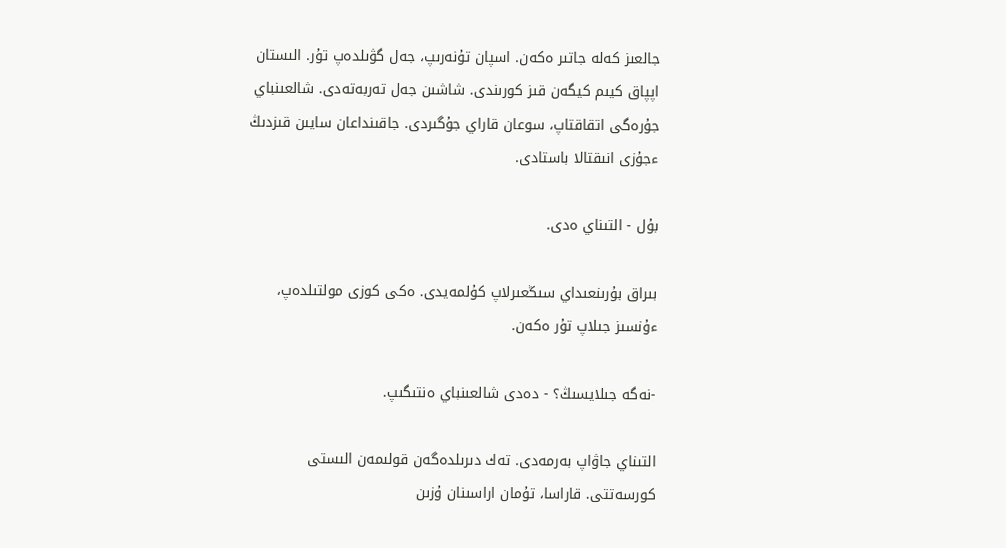جالعىز كەلە جاتىر ەكەن. اسپان تۇنەرىپ، جەل گۋىلدەپ تۇر. الىستان اپپاق كيىم كيگەن قىز كورىندى. شاشىن جەل تەربەتەدى. شالعىنباي جۇرەگى اتقاقتاپ، سوعان قاراي جۇگىردى. جاقىنداعان سايىن قىزدىڭ ءجۇزى انىقتالا باستادى.

بۇل - التىناي ەدى.

بىراق بۇرىنعىداي سىڭعىرلاپ كۇلمەيدى. ەكى كوزى مولتىلدەپ، ءۇنسىز جىلاپ تۇر ەكەن.

-نەگە جىلايسىڭ؟ - دەدى شالعىنباي ەنتىگىپ.

التىناي جاۋاپ بەرمەدى. تەك دىرىلدەگەن قولىمەن الىستى كورسەتتى. قاراسا، تۇمان اراسىنان ۇزىن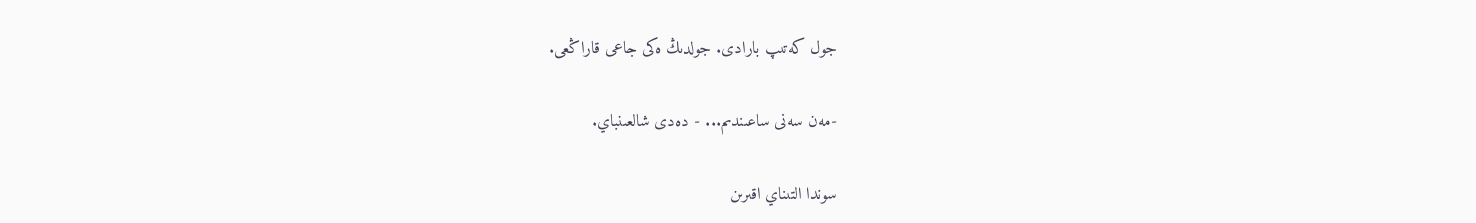جول كەتىپ بارادى. جولدىڭ ەكى جاعى قاراڭعى.

-مەن سەنى ساعىندىم... - دەدى شالعىنباي.

سوندا التىناي اقىرىن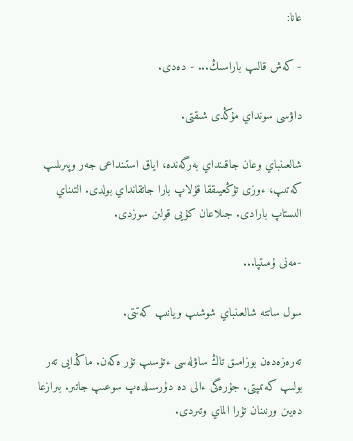عانا:

- كەش قالىپ باراسىڭ... - دەدى.

داۋسى سونداي مۇڭدى شىقتى.

شالعىنباي وعان جاقىنداي بەرگەندە، اياق استىنداعى جەر وپىرىلىپ كەتىپ، ءوزى تۇڭعيىققا قۇلاپ بارا جاتقانداي بولدى. التىناي الىستاپ بارادى. جىلاعان كۇيى قولىن سوزدى.

-مەنى ۇمىتپا...

سول ساتتە شالعىنباي شوشىپ ويانىپ كەتتى.

تەرەزەدەن بوزامىق تاڭ ساۋلەسى ءتۇسىپ تۇر ەكەن. ماڭدايى تەر بولىپ كەتىپتى. جۇرەگى ءالى دە دۇرسىلدەپ سوعىپ جاتىر. بىرازعا دەيىن ورنىنان تۇرا الماي وتىردى.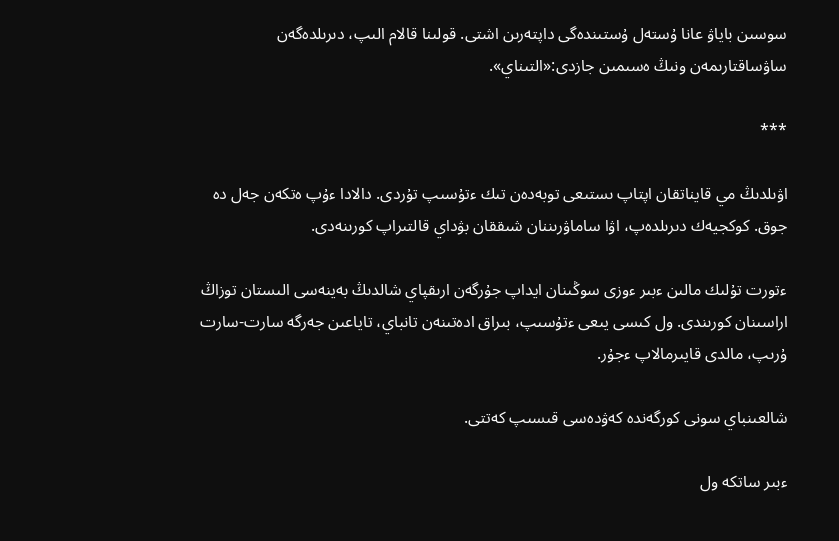سوسىن باياۋ عانا ۇستەل ۇستىندەگى داپتەرىن اشتى. قولىنا قالام الىپ، دىرىلدەگەن ساۋساقتارىمەن ونىڭ ەسىمىن جازدى:«التىناي».

***

اۋىلدىڭ مي قايناتقان اپتاپ ىستىعى توبەدەن تىك ءتۇسىپ تۇردى. دالادا ءۇپ ەتكەن جەل دە جوق. كوكجيەك دىرىلدەپ، اۋا ساماۋرىننان شىققان بۋداي قالتىراپ كورىنەدى.

ءتورت تۇلىك مالىن ءبىر ءوزى سوڭىنان ايداپ جۇرگەن ارىقپاي شالدىڭ بەينەسى الىستان توزاڭ اراسىنان كورىندى. ول كىسى يىعى ءتۇسىپ، بىراق ادەتىنەن تانباي، تاياعىن جەرگە سارت-سارت ۇرىپ، مالدى قايىرمالاپ ءجۇر.

شالعىنباي سونى كورگەندە كەۋدەسى قىسىپ كەتتى.

ءبىر ساتكە ول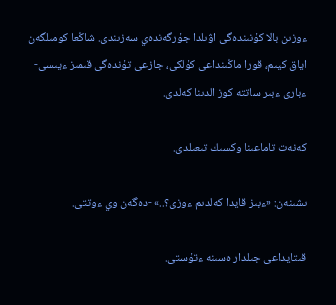ءوزىن بالا كۇنىندەگى اۋىلدا جۇرگەندەي سەزىندى. شاڭعا كومىلگەن اياق كيىم، قورا ماڭىنداعى كۇلكى، جازعى تۇندەگى قىمىز ءيىسى- ءبارى ءبىر ساتتە كوز الدىنا كەلدى.

كەنەت تاماعىنا وكسىك تىعىلدى.

ىشىنەن: «ءبىز قايدا كەلدىم ءوزى؟..» -دەگەن وي ءوتتى.

قىتايداعى جىلدار ەسىنە ءتۇستى.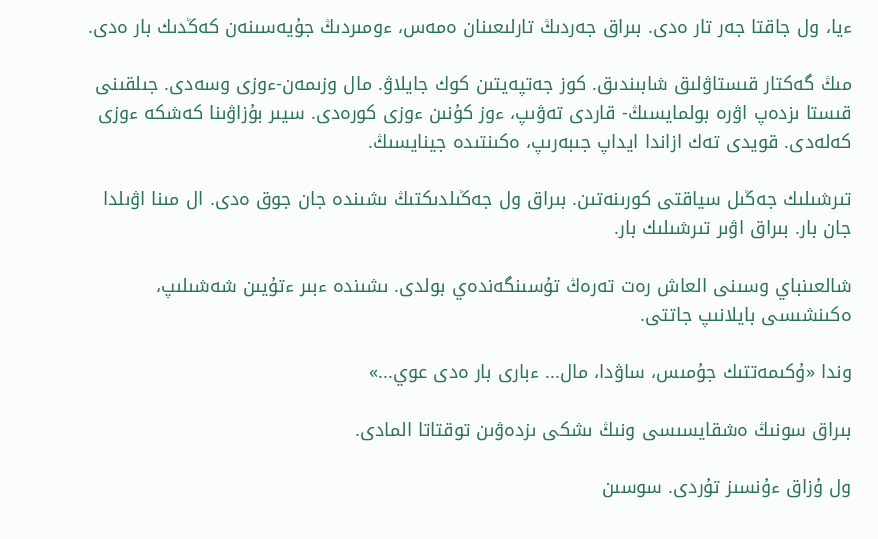ءيا، ول جاقتا جەر تار ەدى. بىراق جەردىڭ تارلىعىنان ەمەس، ءومىردىڭ جۇيەسىنەن كەڭدىك بار ەدى.

مىڭ گەكتار قىستاۋلىق شابىندىق. كوز جەتپەيتىن كوك جايلاۋ. مال وزىمەن-ءوزى وسەدى. جىلقىنى قىستا ىزدەپ اۋرە بولمايسىڭ- قاردى تەۋىپ، ءوز كۇنىن ءوزى كورەدى. سيىر بۇزاۋىنا كەشكە ءوزى كەلەدى. قويدى تەك ازاندا ايداپ جىبەرىپ، ەكىنتىدە جينايسىڭ.

تىرشىلىك جەڭىل سياقتى كورىنەتىن. بىراق ول جەڭىلدىكتىڭ ىشىندە جان جوق ەدى. ال مىنا اۋىلدا جان بار. بىراق اۋىر تىرشىلىك بار.

شالعىنباي وسىنى العاش رەت تەرەڭ تۇسىنگەندەي بولدى. ىشىندە ءبىر ءتۇيىن شەشىلىپ، ەكىنشىسى بايلانىپ جاتتى.

وندا «ۇكىمەتتىك جۇمىس، ساۋدا، مال... ءبارى بار ەدى عوي...»

بىراق سونىڭ ەشقايسىسى ونىڭ ىشكى ىزدەۋىن توقتاتا المادى.

ول ۇزاق ءۇنسىز تۇردى. سوسىن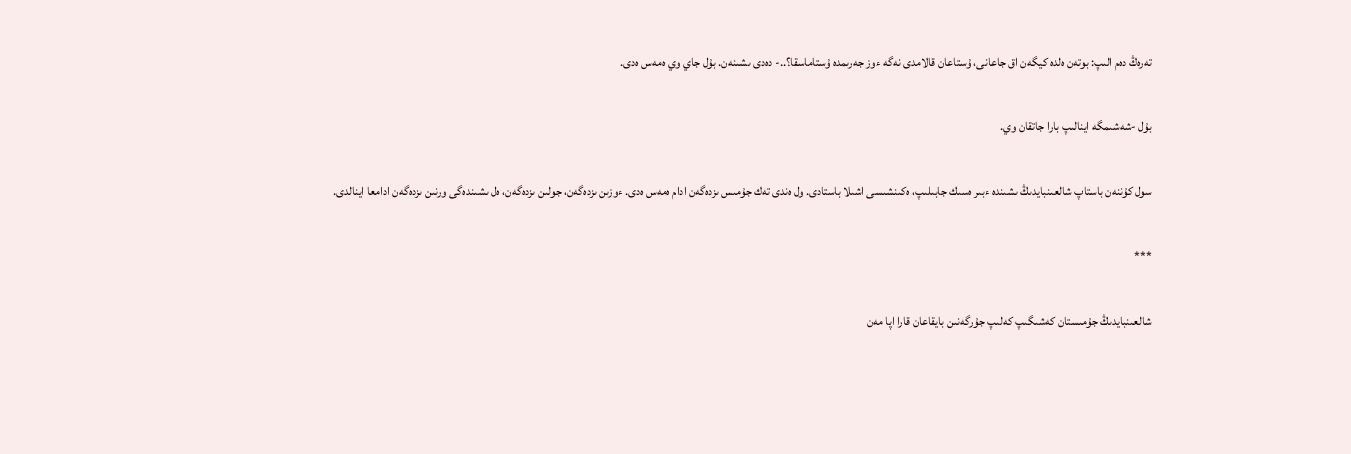تەرەڭ دەم الىپ: بوتەن ەلدە كيگەن اق جاعانى، ۇستاعان قالامدى نەگە ءوز جەرىمدە ۇستاماسقا؟..- دەدى ىشىنەن. بۇل جاي وي ەمەس ەدى.

بۇل -شەشىمگە اينالىپ بارا جاتقان وي.

سول كۇننەن باستاپ شالعىنبايدىڭ ىشىندە ءبىر ەسىك جابىلىپ، ەكىنشىسى اشىلا باستادى. ول ەندى تەك جۇمىس ىزدەگەن ادام ەمەس ەدى. ءوزىن ىزدەگەن، جولىن ىزدەگەن، ەل ىشىندەگى ورنىن ىزدەگەن ادامعا اينالدى.

***

شالعىنبايدىڭ جۇمىستان كەشىگىپ كەلىپ جۇرگەنىن بايقاعان قارا اپا مەن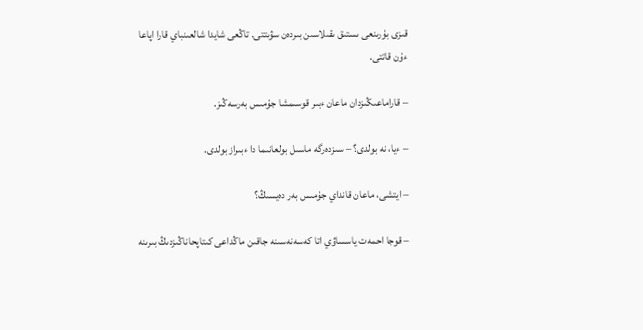قىزى بۇرىنعى ىستىق ىقىلاسىن بىردەن سۋىتتى. تاڭعى شايدا شالعىنباي قارا اپاعا ءۇن قاتتى.

– قاراماعىڭىزدان ماعان ءبىر قوسىمشا جۇمىس بەرسەڭىز.

– ءيا، نە بولدى؟ – سىزدەرگە ماسىل بولعانىما دا ءبىراز بولدى.

– ايتشى، ماعان قانداي جۇمىس بەر دەيسىڭ؟

– قوجا احمەت ياسساۋي اتا كەسەنەسىنە جاقىن ماڭداعى كىتاپحاناڭىزدىڭ بىرىنە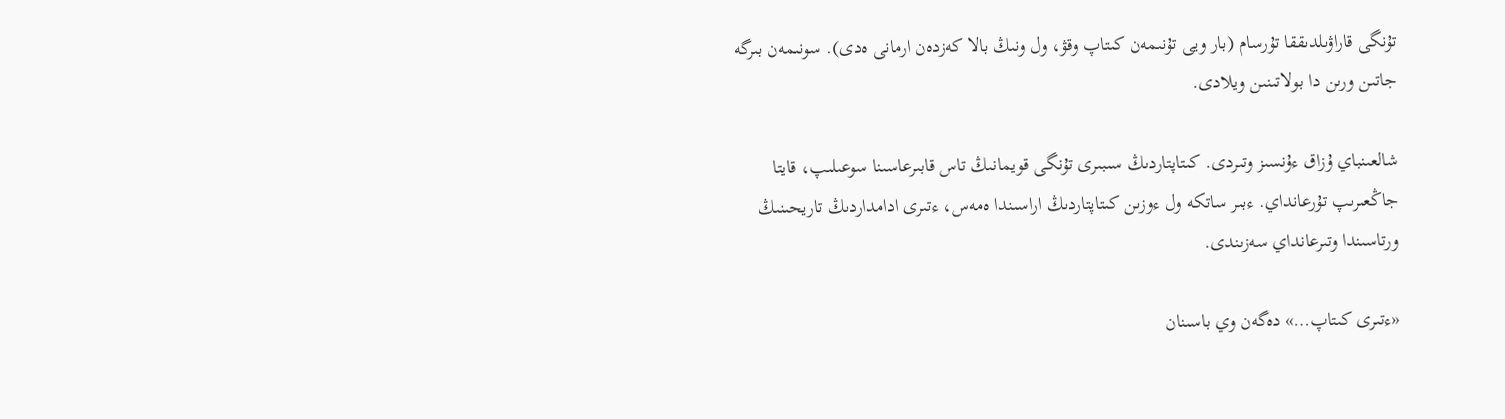تۇنگى قاراۋىلدىققا تۇرسام (بار ويى تۇنىمەن كىتاپ وقۋ، ول ونىڭ بالا كەزدەن ارمانى ەدى). سونىمەن بىرگە جاتىن ورىن دا بولاتىنىن ويلادى.

شالعىنباي ۇزاق ءۇنسىز وتىردى. كىتاپتاردىڭ سىبىرى تۇنگى قويمانىڭ تاس قابىرعاسىنا سوعىلىپ، قايتا جاڭعىرىپ تۇرعانداي. ءبىر ساتكە ول ءوزىن كىتاپتاردىڭ اراسىندا ەمەس، ءتىرى ادامداردىڭ تاريحىنىڭ ورتاسىندا وتىرعانداي سەزىندى.

«ءتىرى كىتاپ…» دەگەن وي باسىنان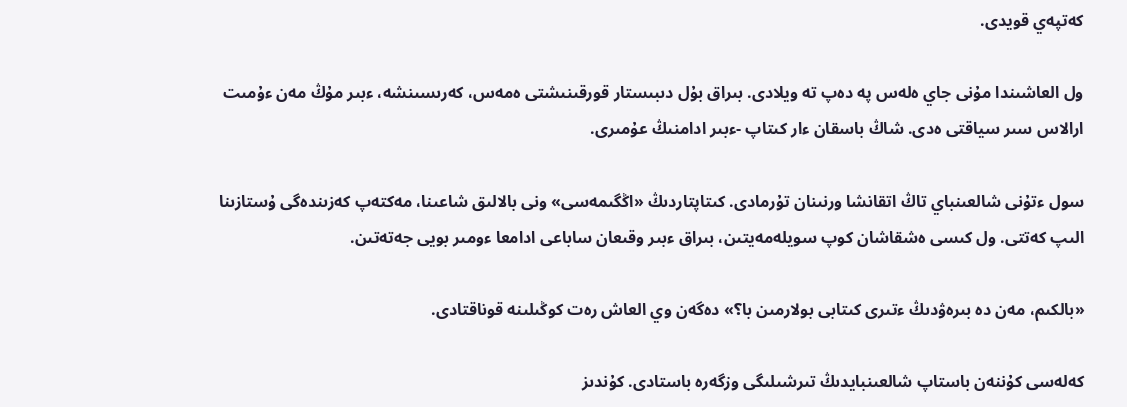كەتپەي قويدى.

ول العاشىندا مۇنى جاي ەلەس پە دەپ تە ويلادى. بىراق بۇل دىبىستار قورقىنىشتى ەمەس، كەرىسىنشە، ءبىر مۇڭ مەن ءۇمىت ارالاس سىر سياقتى ەدى. شاڭ باسقان ءار كىتاپ -ءبىر ادامنىڭ عۇمىرى.

سول ءتۇنى شالعىنباي تاڭ اتقانشا ورنىنان تۇرمادى. كىتاپتاردىڭ «اڭگىمەسى» ونى بالالىق شاعىنا، مەكتەپ كەزىندەگى ۇستازىنا الىپ كەتتى. ول كىسى ەشقاشان كوپ سويلەمەيتىن، بىراق ءبىر وقىعان ساباعى ادامعا ءومىر بويى جەتەتىن.

«بالكىم، مەن دە بىرەۋدىڭ ءتىرى كىتابى بولارمىن با؟» دەگەن وي العاش رەت كوڭىلىنە قوناقتادى.

كەلەسى كۇننەن باستاپ شالعىنبايدىڭ تىرشىلىگى وزگەرە باستادى. كۇندىز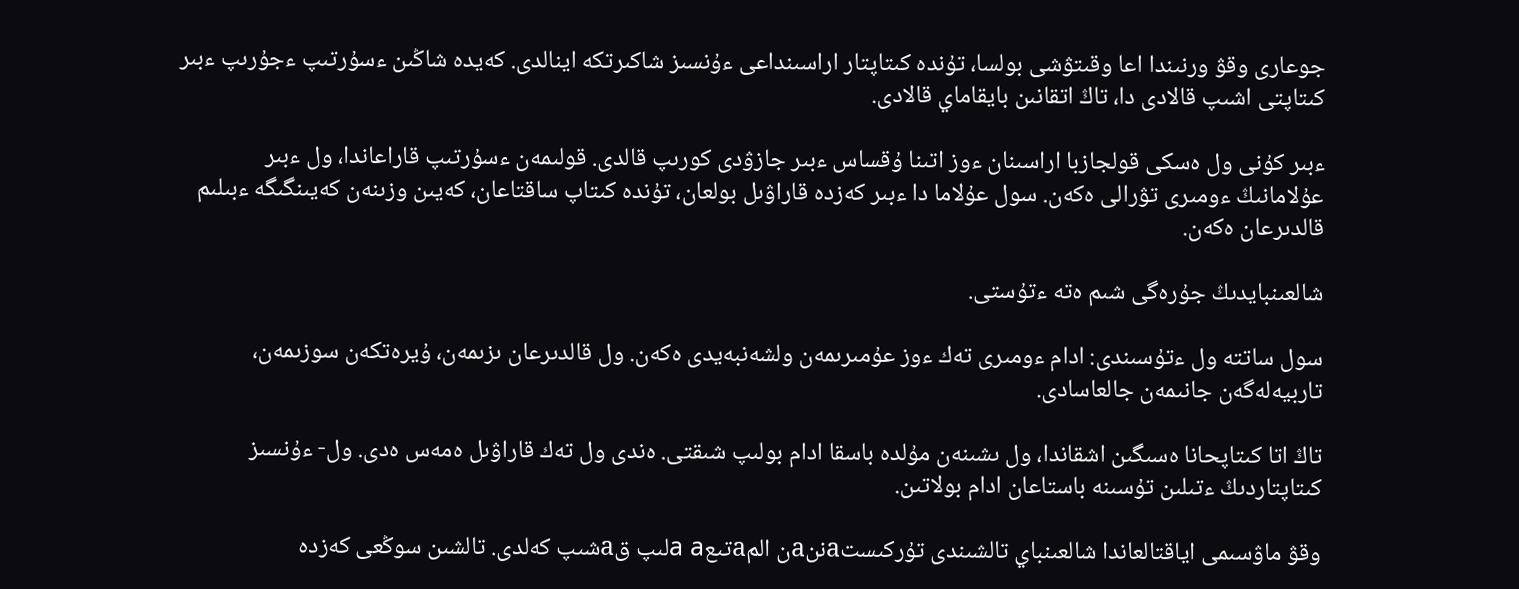جوعارى وقۋ ورنىندا اعا وقىتۋشى بولسا، تۇندە كىتاپتار اراسىنداعى ءۇنسىز شاكىرتكە اينالدى. كەيدە شاڭىن ءسۇرتىپ ءجۇرىپ ءبىر كىتاپتى اشىپ قالادى دا، تاڭ اتقانىن بايقاماي قالادى.

ءبىر كۇنى ول ەسكى قولجازبا اراسىنان ءوز اتىنا ۇقساس ءبىر جازۋدى كورىپ قالدى. قولىمەن ءسۇرتىپ قاراعاندا، ول ءبىر عۇلامانىڭ ءومىرى تۋرالى ەكەن. سول عۇلاما دا ءبىر كەزدە قاراۋىل بولعان، تۇندە كىتاپ ساقتاعان، كەيىن وزىنەن كەيىنگىگە ءبىلىم قالدىرعان ەكەن.

شالعىنبايدىڭ جۇرەگى شىم ەتە ءتۇستى.

سول ساتتە ول ءتۇسىندى: ادام ءومىرى تەك ءوز عۇمىرىمەن ولشەنبەيدى ەكەن. ول قالدىرعان ىزىمەن، ۇيرەتكەن سوزىمەن، تاربيەلەگەن جانىمەن جالعاسادى.

تاڭ اتا كىتاپحانا ەسىگىن اشقاندا، ول ىشىنەن مۇلدە باسقا ادام بولىپ شىقتى. ەندى ول تەك قاراۋىل ەمەس ەدى. ول- ءۇنسىز كىتاپتاردىڭ ءتىلىن تۇسىنە باستاعان ادام بولاتىن.

وقۋ ماۋسىمى اياقتالعاندا شالعىنباي تالشىندى تۇركىستaننaن المaتىعa aلىپ قaشىپ كەلدى. تالشىن سوڭعى كەزدە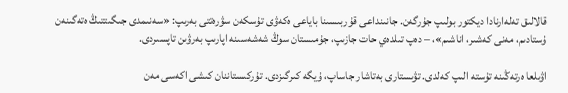قالالىق تەلەارنادا ديكتور بولىپ جۇرگەن. جانىنداعى قۇربىسىنا باياعى ەكەۋى تۇسكەن سۋرەتتى بەرىپ: «سەنىمدى جىگىتتىڭ ەتەگىنەن ۇستادىم، مەنى كەشىر، اناشىم»، – دەپ تىلدەي حات جازىپ، جۇمىستان سوڭ شەشەسىنە اپارىپ بەرۋىن تاپسىردى.

اۋىلعا ەرتەڭىنە تۇستە الىپ كەلدى. تۋىستارى بەتاشار جاساپ، ۇيگە كىرگىزدى. تۇركىستاننان كىشى اكەسى مەن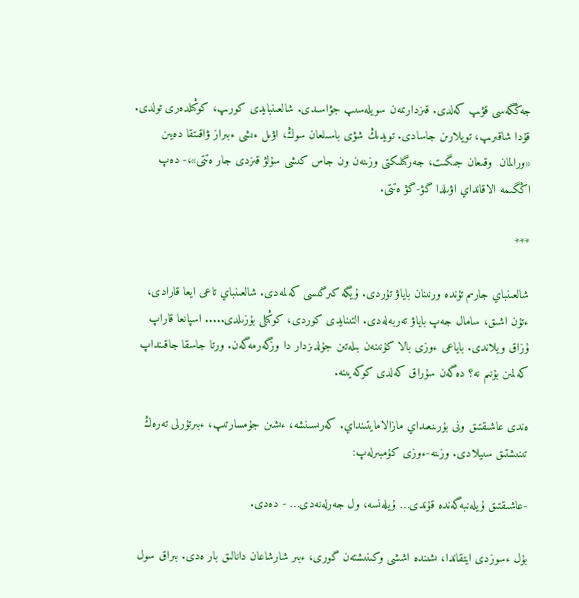جەڭگەسى قۋىپ كەلدى. قىزدارىمەن سويلەسىپ جۋاسىدى. شالعىنبايدى كورىپ، كوڭىلدەرى تولدى. قۇدا شاقىرىپ، تويلارىن جاسادى. تويدىڭ شۋى باسىلعان سوڭ، اۋىل ءىشى ءبىراز ۋاقىتقا دەيىن «ورالمان  وقىعان جىگىت، جەرگىلىكتى وزىنەن ون جاس كىشى سۇلۋ قىزدى جار ەتتى»،- دەپ اڭگىمە الاقانداي اۋىلدا گۋ-گۋ ەتتى.

***

شالعىنباي جارىم تۇندە ورنىنان باياۋ تۇردى. ۇيگە كىرگىسى كەلمەدى. شالعىنباي تاعى ايعا قارادى، ءتۇن اشىق، سامال جەپ باياۋ تەربەلەدى. التىنايدى كوردى، كوڭىلى بۇزىلدى..... اسپانعا قاراپ ۇزاق ويلاندى. باياعى ءوزى بالا كۇنىنەن بىلەتىن جۇلدىزدار دا وزگەرمەگەن. ورتا جاسقا جاقىنداپ كەلمىن بۇنىم نە؟ دەگەن سۇراق كەلدى كوكەيىنە.

ەندى عاشىقتىق ونى بۇرىنعىداي مازالامايتىنداي. كەرىسىنشە، ءىشىن جۇمسارتىپ، ءبىرتۇرلى تەرەڭ تىنىشتىق سىيلادى. وزىنە-ءوزى كۇمبىرلەپ:

-عاشىقتىق ۇيلەنبەگەندە قۇندى… ۇيلەنسە، ول جەرلەنەدى… - دەدى.

بۇل ءسوزدى ايتقاندا، ىشىندە اششى وكىنىشتەن گورى، ءبىر شارشاعان دانالىق بار ەدى. بىراق سول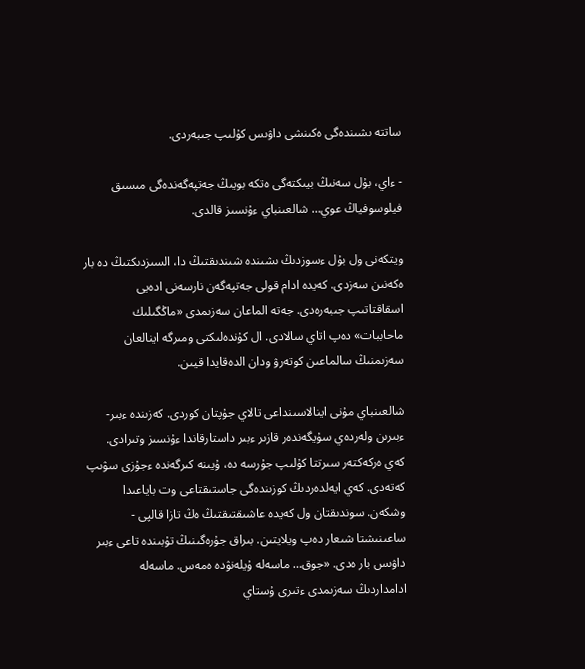ساتتە ىشىندەگى ەكىنشى داۋىس كۇلىپ جىبەردى.

- ءاي، بۇل سەنىڭ بيىكتەگى ەتكە بويىڭ جەتپەگەندەگى مىسىق فيلوسوفياڭ عوي… شالعىنباي ءۇنسىز قالدى.

ويتكەنى ول بۇل ءسوزدىڭ ىشىندە شىندىقتىڭ دا، السىزدىكتىڭ دە بار ەكەنىن سەزدى. كەيدە ادام قولى جەتپەگەن نارسەنى ادەيى اسقاقتاتىپ جىبەرەدى. جەتە الماعان سەزىمدى «ماڭگىلىك ماحاببات» دەپ اتاي سالادى. ال كۇندەلىكتى ومىرگە اينالعان سەزىمنىڭ سالماعىن كوتەرۋ ودان الدەقايدا قيىن.

شالعىنباي مۇنى اينالاسىنداعى تالاي جۇپتان كوردى. كەزىندە ءبىر-ءبىرىن ولەردەي سۇيگەندەر قازىر ءبىر داستارقاندا ءۇنسىز وتىرادى. كەي ەركەكتەر سىرتتا كۇلىپ جۇرسە دە، ۇيىنە كىرگەندە ءجۇزى سۋىپ كەتەدى. كەي ايەلدەردىڭ كوزىندەگى جاستىقتاعى وت باياعىدا وشكەن. سوندىقتان ول كەيدە عاشىقتىقتىڭ ەڭ تازا قالپى - ساعىنىشتا شىعار دەپ ويلايتىن. بىراق جۇرەگىنىڭ تۇبىندە تاعى ءبىر داۋىس بار ەدى. «جوق… ماسەلە ۇيلەنۋدە ەمەس. ماسەلە ادامداردىڭ سەزىمدى ءتىرى ۇستاي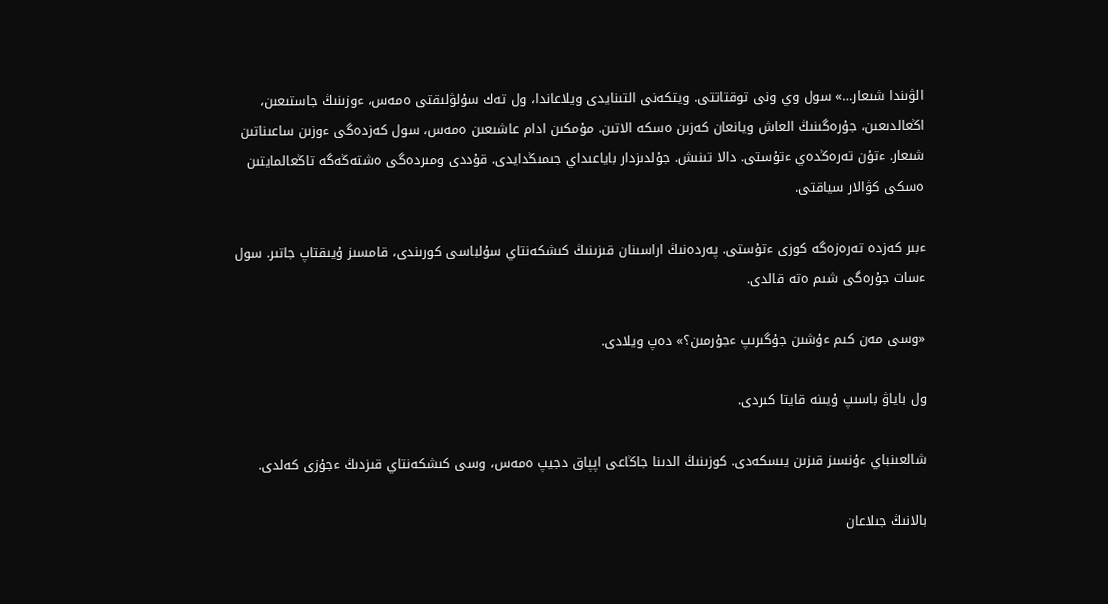الۋىندا شىعار…» سول وي ونى توقتاتتى. ويتكەنى التىنايدى ويلاعاندا، ول تەك سۇلۋلىقتى ەمەس، ءوزىنىڭ جاستىعىن، اڭعالدىعىن، جۇرەگىنىڭ العاش ويانعان كەزىن ەسكە الاتىن. مۇمكىن ادام عاشىعىن ەمەس، سول كەزدەگى ءوزىن ساعىناتىن شىعار. ءتۇن تەرەڭدەي ءتۇستى. دالا تىنىش. جۇلدىزدار باياعىداي جىمىڭدايدى. قۇددى ومىردەگى ەشتەڭەگە تاڭعالمايتىن ەسكى كۋالار سياقتى.

ءبىر كەزدە تەرەزەگە كوزى ءتۇستى. پەردەنىڭ اراسىنان قىزىنىڭ كىشكەنتاي سۇلباسى كورىندى، قامسىز ۇيىقتاپ جاتىر. سول ءسات جۇرەگى شىم ەتە قالدى.

«وسى مەن كىم ءۇشىن جۇگىرىپ ءجۇرمىن؟» دەپ ويلادى.

ول باياۋ باسىپ ۇيىنە قايتا كىردى.

شالعىنباي ءۇنسىز قىزىن يىسكەدى. كوزىنىڭ الدىنا جاڭاعى اپپاق دجيپ ەمەس، وسى كىشكەنتاي قىزدىڭ ءجۇزى كەلدى.

بالانىڭ جىلاعان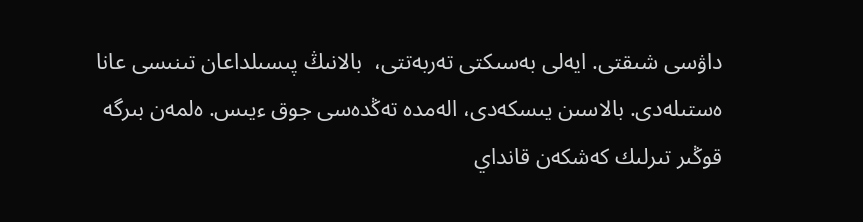داۋسى شىقتى. ايەلى بەسىكتى تەربەتتى،  بالانىڭ پىسىلداعان تىنىسى عانا ەستىلەدى. بالاسىن يىسكەدى، الەمدە تەڭدەسى جوق ءيىس. ەلمەن بىرگە قوڭىر تىرلىك كەشكەن قانداي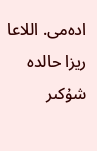ادەمى. اللاعا ريزا حالدە شۇكىر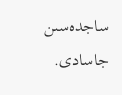ساجدەسىن جاسادى.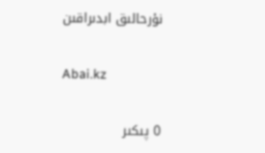نۇرحالىق ابدىراقىن

Abai.kz

0 پىكىر